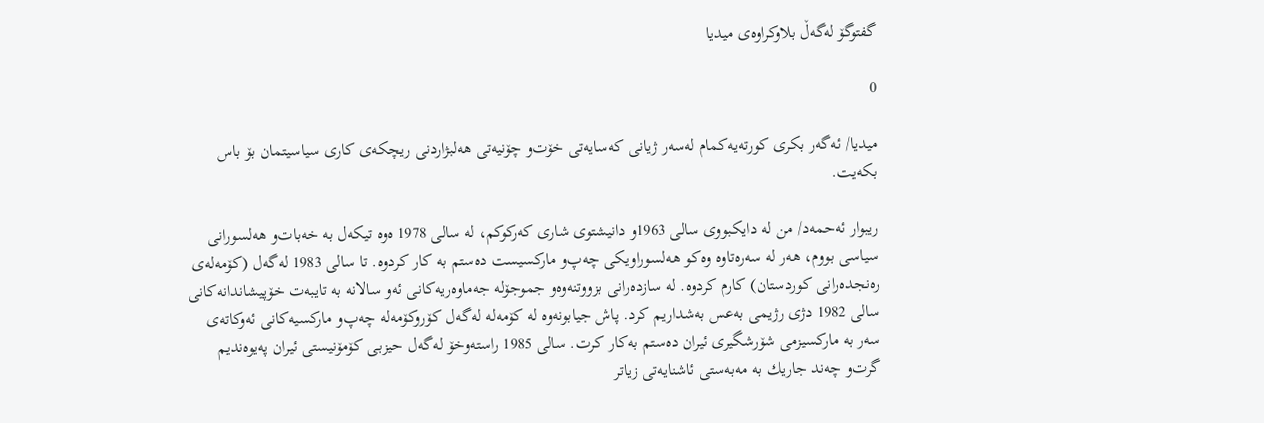گفتوگۆ لەگەڵ بلاوكراوه‌ی میدیا

0

میدیا/ ئه‌گه‌ر بكری كورته‌یه‌كمام له‌سه‌ر ژیانی كه‌سایه‌تی خۆت‌و چۆنیه‌تی هه‌لبژاردنی ریچكه‌ی كاری سیاسیتمان بۆ باس بكه‌یت.

ریبوار ئه‌حمه‌د/ من له‌ دایكبووی سالی 1963و دانیشتوی شاری كه‌ركوكم، له‌ سالی 1978 ه‌وه‌ تیكه‌ل به‌ خه‌بات‌و هه‌لسورانی سیاسی بووم، هه‌ر له‌ سه‌ره‌تاوه‌ وه‌كو هه‌لسوراویكی چه‌پ‌و ماركسیست ده‌ستم به‌ كار كردوه‌. تا سالی 1983 له‌گه‌ل (كۆمه‌له‌ی ره‌نجده‌رانی كوردستان) كارم كردوه‌. له‌ سازده‌رانی بزووتنه‌وه‌و جموجۆله‌ جه‌ماوه‌ریه‌كانی ئه‌و سالانه‌ به‌ تایبه‌ت خۆپیشاندانه‌كانی سالی 1982 دژی رژیمی به‌عس به‌شداریم كرد. پاش جیابونه‌وه‌ له‌ كۆمه‌له‌ له‌گه‌ل كۆروكۆمه‌له‌ چه‌پ‌و ماركسیه‌كانی ئه‌وكاته‌ی سه‌ر به‌ ماركسیزمی شۆرشگیری ئیران ده‌ستم به‌كار كرت. سالی 1985 راسته‌وخۆ له‌گه‌ل حیزبی كۆمۆنیستی ئیران په‌یوه‌ندیم گرت‌و چه‌ند جاریك به‌ مه‌به‌ستی ئاشنایه‌تی زیاتر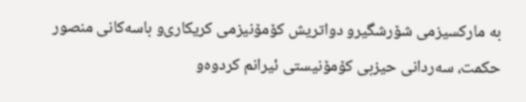به‌ ماركسیزمی شۆرشگیر‌و دواتریش كۆمۆنیزمی كریكاری‌و باسه‌كانی منصور حكمت، سه‌ردانی حیزبی كۆمۆنیستی ئیرانم كردوه‌و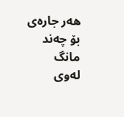هه‌ر جاره‌ی بۆ چه‌ند مانگ له‌وی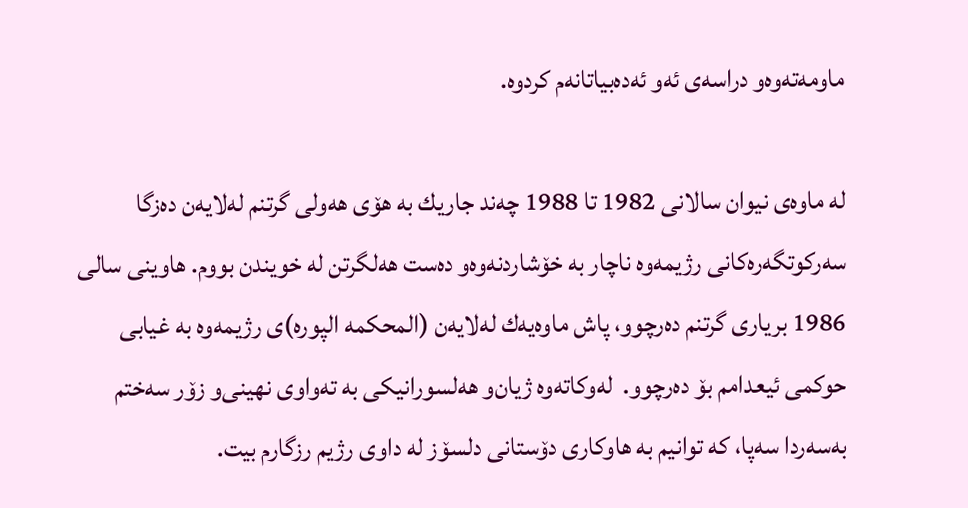ماومه‌ته‌وه‌و دراسه‌ی ئه‌و ئه‌ده‌بیاتانه‌م كردوه‌.

له‌ ماوه‌ی نیوان سالانی 1982 تا 1988 چه‌ند جاریك به‌ هۆی هه‌ولی گرتنم له‌لایه‌ن ده‌زگا سه‌ركوتگه‌ره‌كانی رژیمه‌وه‌ ناچار به‌ خۆشاردنه‌وه‌و ده‌ست هه‌لگرتن له‌ خویندن بووم. هاوینی سالی 1986 بریاری گرتنم ده‌رچوو، پاش ماوه‌یه‌ك له‌لایه‌ن (المحكمه‌ الپوره‌)ی رژیمه‌وه‌ به‌ غیابی حوكمی ئیعدامم بۆ ده‌رچوو.  له‌وكاته‌وه‌ ژیان‌و هه‌لسورانیكی به‌ ته‌واوی نهینی‌و زۆر سه‌ختم به‌سه‌ردا سه‌پا، كه‌ توانیم به‌ هاوكاری دۆستانی دلسۆز له‌ داوی رژیم رزگارم بیت.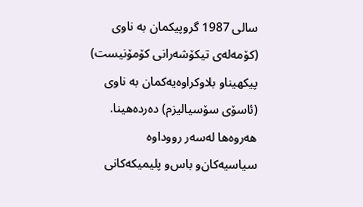سالی 1987 گروپیكمان به‌ ناوی (كۆمه‌له‌ی تیكۆشه‌رانی كۆمۆنیست) پیكهیناو بلاوكراوه‌یه‌كمان به‌ ناوی (ئاسۆی سۆسیالیزم) ده‌رده‌هینا. هه‌روه‌ها له‌سه‌ر رووداوه‌ سیاسیه‌كان‌و باس‌و پلیمیكه‌كانی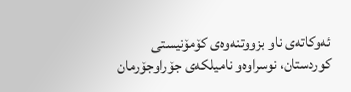ئه‌وكاته‌ی ناو بزووتنه‌وه‌ی كۆمۆنیستی كوردستان، نوسراوه‌و نامیلكه‌ی جۆراوجۆرمان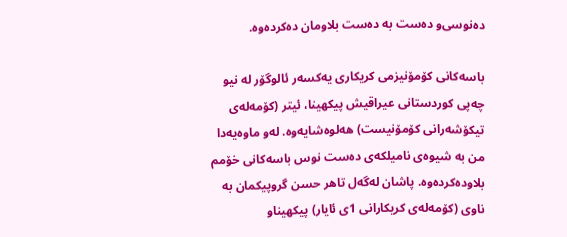ده‌نوسی‌و ده‌ست به‌ ده‌ست بلاومان ده‌كرده‌وه‌.

باسه‌كانی كۆمۆنیزمی كریكاری یه‌كسه‌ر ئالوگۆر له‌ نیو چه‌پی كوردستانی عیراقیش پیكهینا، ئیتر (كۆمه‌له‌ی تیكۆشه‌رانی كۆمۆنیست) هه‌لوه‌شایه‌وه‌. له‌و ماوه‌یه‌دا من به‌ شیوه‌ی نامیلكه‌ی ده‌ست نوس باسه‌كانی خۆمم بلاوده‌كرده‌وه‌. پاشان له‌گه‌ل تاهر حسن گروپیكمان به‌ ناوی (كۆمه‌له‌ی كریكارانی 1ی ئایار) پیكهینا‌و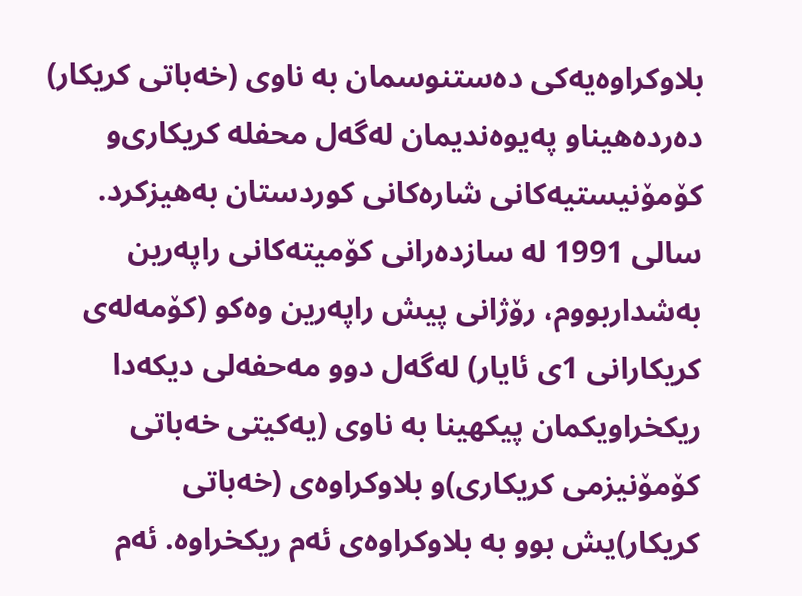بلاوكراوه‌یه‌كی ده‌ستنوسمان به‌ ناوی (خه‌باتی كریكار) ده‌رده‌هینا‌و په‌یوه‌ندیمان له‌گه‌ل محفله‌ كریكاری‌و كۆمۆنیستیه‌كانی شاره‌كانی كوردستان به‌هیزكرد. سالی 1991 له‌ سازده‌رانی كۆمیته‌كانی راپه‌رین به‌شداربووم، رۆژانی پیش راپه‌رین وه‌كو (كۆمه‌له‌ی كریكارانی 1ی ئایار) له‌گه‌ل دوو مه‌حفه‌لی دیكه‌دا ریكخراویكمان پیكهینا به‌ ناوی (یه‌كیتی خه‌باتی كۆمۆنیزمی كریكاری)و بلاوكراوه‌ی (خه‌باتی كریكار)یش بوو به‌ بلاوكراوه‌ی ئه‌م ریكخراوه‌. ئه‌م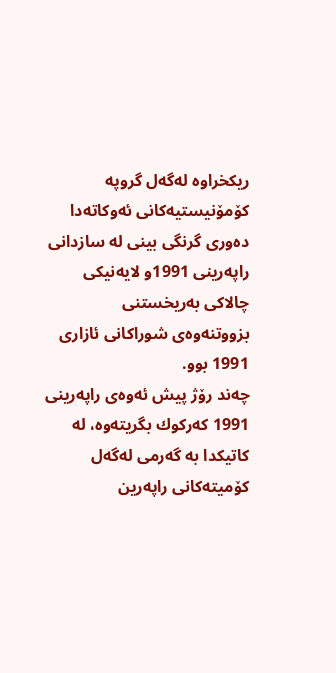ریكخراوه‌ له‌گه‌ل گروپه‌ كۆمۆنیستیه‌كانی ئه‌وكاته‌دا ده‌وری گرنگی بینی له‌ سازدانی راپه‌رینی 1991و لایه‌نیكی چالاكی به‌ریخستنی بزووتنه‌وه‌ی شوراكانی ئازاری 1991 بوو.
چه‌ند رۆژ پیش ئه‌وه‌ی راپه‌رینی 1991 كه‌ركوك بگریته‌وه‌، له‌ كاتیكدا به‌ گه‌رمی له‌گه‌ل كۆمیته‌كانی راپه‌رین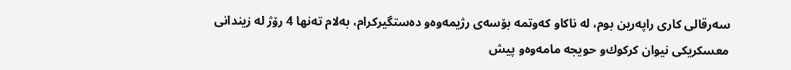سه‌رقالی كاری راپه‌رین بوم، له‌ ناكاو كه‌وتمه‌ بۆسه‌ی رژیمه‌وه‌و ده‌ستگیركرام، به‌لام ته‌نها 4 رۆژ له‌ زیندانی معسكریكی نیوان كركوك‌و حویجه‌ مامه‌وه‌و پیش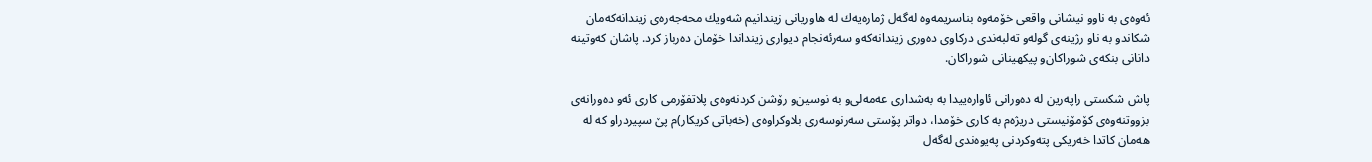ئه‌وه‌ی به‌ ناوو نیشانی واقعی خۆمه‌وه‌ بناسریمه‌وه‌ له‌گه‌ل ژماره‌یه‌ك له‌ هاوریانی زیندانیم شه‌ویك محه‌جه‌ره‌ی زیندانه‌كه‌مان شكاندو به‌ ناو رژینه‌ی گوله‌و ته‌لبه‌ندی دركاوی ده‌وری زیندانه‌كه‌‌و سه‌رئه‌نجام دیواری زینداندا خۆمان ده‌رباز كرد. پاشان كه‌وتینه‌ دانانی بنكه‌ی شوراكان‌و پیكهینانی شوراكان.

پاش شكستی راپه‌رین له‌ ده‌ورانی ئاواره‌ییدا به‌ به‌شداری عه‌مه‌لی‌و به‌ نوسین‌و رۆشن كردنه‌وه‌ی پلاتفۆرمی كاری ئه‌و ده‌ورانه‌ی بزووتنه‌وه‌ی كۆمۆنیستی دریژه‌م به‌ كاری خۆمدا، دواتر پۆستی سه‌رنوسه‌ری بلاوكراوه‌ی (خه‌باتی كریكار)م پێ‌ سپیردراو كه‌ له‌ هه‌مان كاتدا خه‌ریكی پته‌وكردنی په‌یوه‌ندی له‌گه‌ل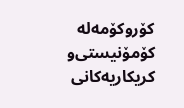كۆروكۆمه‌له‌ كۆمۆنیستی‌و كریكاریه‌كانی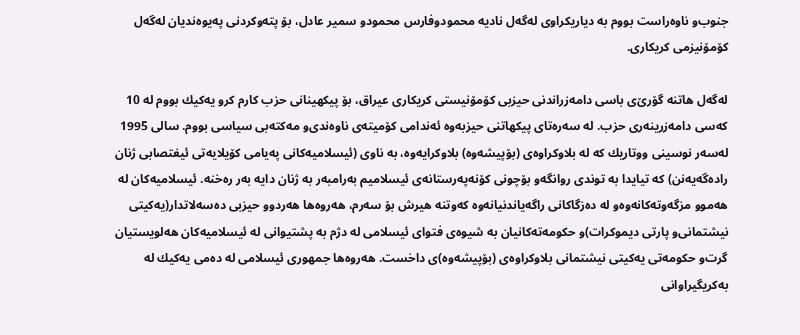جنوب‌و ناوه‌راست بووم به‌ دیاریكراوی له‌گه‌ل نادیه‌ محمود‌وفارس محمودو سمیر عادل، بۆ پته‌وكردنی په‌یوه‌ندیان له‌گه‌ل كۆمۆنیزمی كریكاری.

له‌گه‌ل هاتنه‌ گۆرێ‌ی باسی دامه‌زراندنی حیزبی كۆمۆنیستی كریكاری عیراق، بۆ پیكهینانی حزب كارم كرو یه‌كیك بووم له‌ 10 كه‌سی دامه‌زرینه‌ری حزب. له‌ سه‌ره‌تای پیكهاتنی حیزبه‌وه‌ ئه‌ندامی كۆمیته‌ی ناوه‌ندی‌و مه‌كته‌بی سیاسی بووم. سالی 1995 له‌سه‌ر نوسینی ووتاریك كه‌ له‌ بلاوكراوه‌ی (بۆپیشه‌وه‌) بلاوكرایه‌وه‌، به‌ ناوی (ئیسلامیه‌كانی په‌یامی كۆیلایه‌تی ئیغتصابی ژنان راده‌گه‌یه‌نن) كه‌ تیایدا به‌ توندی روانگه‌و بۆچونی كۆنه‌په‌رستانه‌ی ئیسلامیم به‌رامبه‌ر به‌ ژنان دایه‌ به‌ر ره‌خنه‌. ئیسلامیه‌كان له‌ هه‌موو مزگه‌وته‌كانه‌وه‌و له‌ ده‌زگاكانی راگه‌یاندنیانه‌وه‌ كه‌وتنه‌ هیرش بۆ سه‌رم، هه‌روه‌ها هه‌ردوو حیزبی ده‌سه‌لاتدار(یه‌كیتی نیشتمانی‌و پارتی دیموكرات)و حكومه‌ته‌كانیان به‌ شیوه‌ی فتوای ئیسلامی له‌ دژم به‌ پشتیوانی له‌ ئیسلامیه‌كان هه‌لویستیان گرت‌و حكومه‌تی یه‌كیتی نیشتمانی بلاوكراوه‌ی (بۆپیشه‌وه‌)ی داخست. هه‌روه‌ها جمهوری ئیسلامی له‌ ده‌می یه‌كیك له‌ به‌كریگیراوانی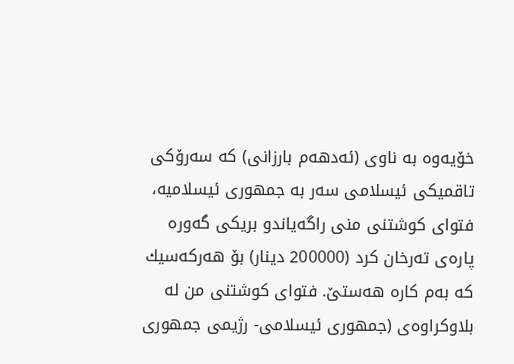خۆیه‌وه‌ به‌ ناوی (ئه‌دهه‌م بارزانی) كه‌ سه‌رۆكی تاقمیكی ئیسلامی سه‌ر به‌ جمهوری ئیسلامیه‌، فتوای كوشتنی منی راگه‌یاندو بریكی گه‌وره‌ پاره‌ی ته‌رخان كرد (200000 دینار) بۆ هه‌ركه‌سیك كه‌ به‌م كاره‌ هه‌ستێ‌. فتوای كوشتنی من له‌ بلاوكراوه‌ی (جمهوری ئیسلامی- رژیمی جمهوری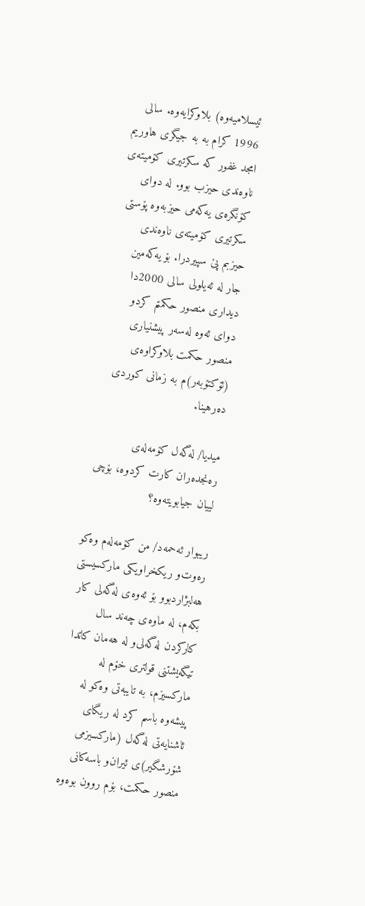ئیسلامیه‌وه‌) بلاوكرایه‌وه‌. سالی 1996 كرام به‌ به‌ جیگری هاوریم امجد غفور كه‌ سكرتیری كۆمیته‌ی ناوه‌ندی حیزب بوو. له‌ دوای كۆنگره‌ی یه‌كه‌می حیزبه‌وه‌ پۆستی سكرتیری كۆمیته‌ی ناوه‌ندی حیزبم پێ‌ سپیردرا. بۆ یه‌كه‌مین جار له‌ ئه‌یلولی سالی 2000دا دیداری منصور حكمتم كردو دوای ئه‌وه‌ له‌سه‌ر پیشنیاری منصور حكمت بلاوكراوه‌ی (ئۆكتۆبه‌ر)م به‌ زمانی كوردی ده‌رهینا.

میدیا/ له‌گه‌ل كۆمه‌له‌ی ره‌نجده‌ران كارت كردوه‌، بۆچی لییان جیابویته‌وه‌؟

ریبوار ئه‌حمه‌د/ من كۆمه‌له‌م وه‌كو ره‌وت‌و ریكخراویكی ماركسیستی هه‌لبژاردبوو بۆ ئه‌وه‌ی له‌گه‌لی كار بكه‌م، له‌ ماوه‌ی چه‌ند سال كاركردن له‌گه‌لی‌و له‌ هه‌مان كاتدا تیگه‌یشتنی قولتری خۆم له‌ ماركسیزم، به‌ تایبه‌تی وه‌كو له‌ پیشه‌وه‌ باسم كرد له‌ ریگای ئاشنایه‌تی له‌گه‌ل (ماركسیزمی شۆرشگیر)ی ئیران‌و باسه‌كانی منصور حكمت، بۆم روون بوه‌وه‌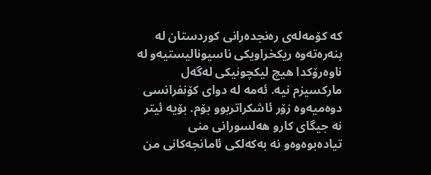كه‌ كۆمه‌له‌ی ره‌نجده‌رانی كوردستان له‌ بنه‌ره‌ته‌وه‌ ریكخراویكی ناسیونالیستیه‌و له‌ ناوه‌رۆكدا هیچ لیكچونیكی له‌گه‌ل ماركسیزم نیه‌. ئه‌مه‌ له‌ دوای كۆنفرانسی دوه‌میه‌وه‌ زۆر ئاشكراتربوو بۆم. بۆیه‌ ئیتر نه‌ جیگای كارو هه‌لسورانی منی تیاده‌بوه‌وه‌و نه‌ به‌كه‌لكی ئامانجه‌كانی من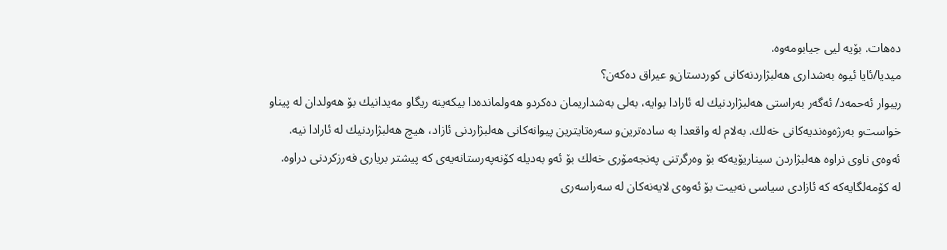ده‌هات. بۆیه‌ لیی جیابومه‌وه‌.
میدیا/ئایا ئیوه‌ به‌شداری هه‌لبژاردنه‌كانی كوردستان‌و عیراق ده‌كه‌ن؟
ریبوار ئه‌حمه‌د/ ئه‌گه‌ر به‌راستی هه‌لبژاردنیك له‌ ئارادا بوایه‌، به‌لی به‌شداریمان ده‌كرد‌و هه‌ولمانده‌دا بیكه‌ینه‌ ریگاو مه‌یدانیك بۆ هه‌ولدان له‌ پیناو خواست‌و به‌رژه‌وه‌ندیه‌كانی خه‌لك. به‌لام له‌ واقعدا به‌ ساده‌ترین‌و سه‌ره‌تایترین پیوانه‌كانی هه‌لبژاردنی ئازاد، هیچ هه‌لبژاردنیك له‌ ئارادا نیه‌. ئه‌وه‌ی ناوی نراوه‌ هه‌لبژاردن سیناریۆیه‌كه‌ بۆ وه‌رگرتنی په‌نجه‌مۆری خه‌لك بۆ ئه‌و به‌دیله‌ كۆنه‌په‌رستانه‌یه‌ی كه‌ پیشتر بریاری فه‌رزكردنی دراوه‌.
له‌ كۆمه‌لگایه‌كه‌ كه‌ ئازادی سیاسی نه‌بیت بۆ ئه‌وه‌ی لایه‌نه‌كان له‌ سه‌راسه‌ری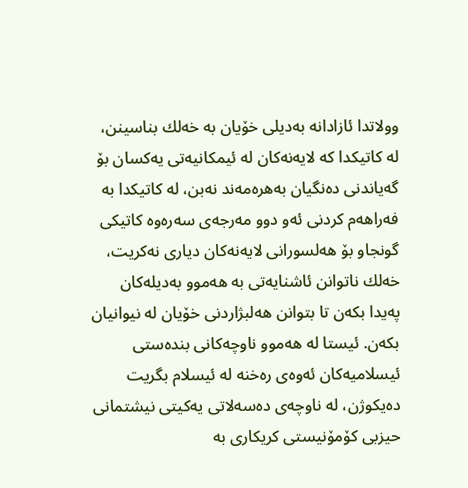وولاتدا ئازادانه‌ به‌دیلی خۆیان به‌ خه‌لك بناسینن، له‌ كاتیكدا كه‌ لایه‌نه‌كان له‌ ئیمكانیه‌تی یه‌كسان بۆ گه‌یاندنی ده‌نگیان به‌هره‌مه‌ند نه‌بن، له‌ كاتیكدا به‌ فه‌راهه‌م كردنی ئه‌و دوو مه‌رجه‌ی سه‌ره‌وه‌ كاتیكی گونجاو بۆ هه‌لسورانی لایه‌نه‌كان دیاری نه‌كریت، خه‌لك ناتوانن ئاشنایه‌تی به‌ هه‌موو به‌دیله‌كان په‌یدا بكه‌ن تا بتوانن هه‌لبژاردنی خۆیان له‌ نیوانیان بكه‌ن. ئیستا له‌ هه‌موو ناوچه‌كانی بنده‌ستی ئیسلامیه‌كان ئه‌وه‌ی ره‌خنه‌ له‌ ئیسلام بگریت ده‌یكوژن، له‌ ناوچه‌ی ده‌سه‌لاتی یه‌كیتی نیشتمانی حیزبی كۆمۆنیستی كریكاری به‌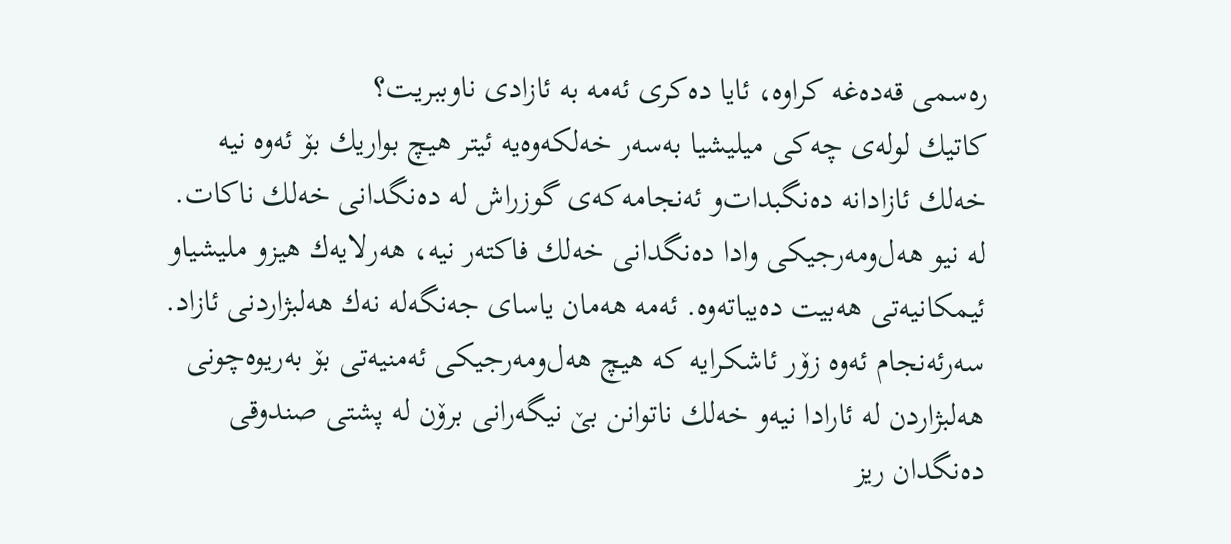ره‌سمی قه‌ده‌غه‌ كراوه‌، ئایا ده‌كری ئه‌مه‌ به‌ ئازادی ناوببریت؟
كاتیك لوله‌ی چه‌كی میلیشیا به‌سه‌ر خه‌لكه‌وه‌یه‌ ئیتر هیچ بواریك بۆ ئه‌وه‌ نیه‌ خه‌لك ئازادانه‌ ده‌نگبدات‌و ئه‌نجامه‌كه‌ی گوزراش له‌ ده‌نگدانی خه‌لك ناكات. له‌ نیو هه‌ل‌ومه‌رجیكی وادا ده‌نگدانی خه‌لك فاكته‌ر نیه‌، هه‌رلایه‌ك هیزو ملیشیاو ئیمكانیه‌تی هه‌بیت ده‌یباته‌وه‌. ئه‌مه‌ هه‌مان یاسای جه‌نگه‌له‌ نه‌ك هه‌لبژاردنی ئازاد. سه‌رئه‌نجام ئه‌وه‌ زۆر ئاشكرایه‌ كه‌ هیچ هه‌ل‌ومه‌رجیكی ئه‌منیه‌تی بۆ به‌ریوه‌چونی هه‌لبژاردن له‌ ئارادا نیه‌‌و خه‌لك ناتوانن بێ‌ نیگه‌رانی برۆن له‌ پشتی صندوقی ده‌نگدان ریز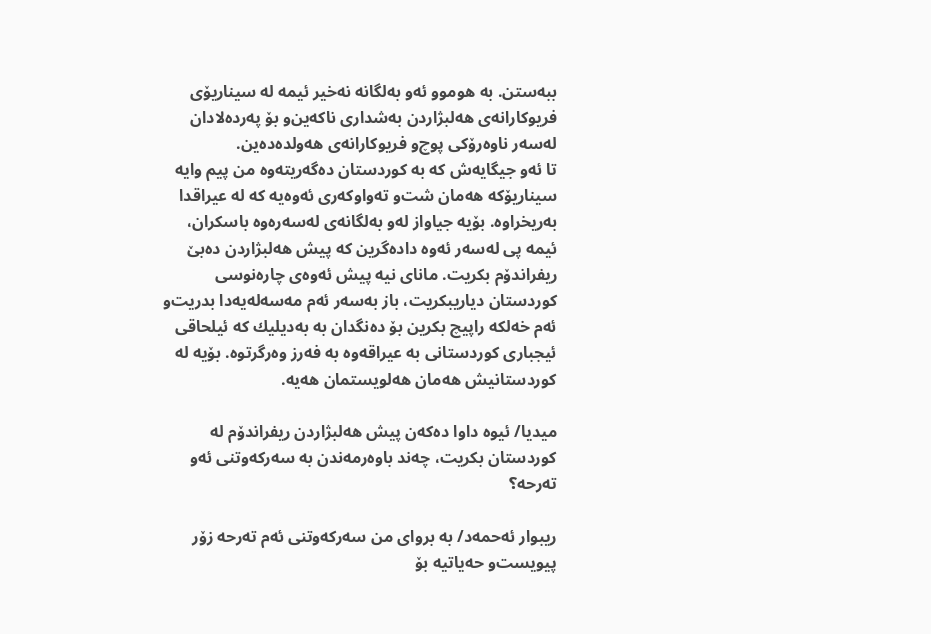ببه‌ستن. به‌ هوموو ئه‌و به‌لگانه‌ نه‌خیر ئیمه‌ له‌ سیناریۆی فریوكارانه‌ی هه‌لبژاردن به‌شداری ناكه‌ین‌و بۆ په‌رده‌لادان له‌سه‌ر ناوه‌رۆكی پوچ‌و فریوكارانه‌ی هه‌ولده‌ده‌ین.
تا ئه‌و جیگایه‌ش كه‌ به‌ كوردستان ده‌گه‌ریته‌وه‌ من پیم وایه‌ سیناریۆكه‌ هه‌مان شت‌و ته‌واوكه‌ری ئه‌وه‌یه‌ كه‌ له‌ عیراقدا به‌ریخراوه‌. بۆیه‌ جیاواز له‌و به‌لگانه‌ی له‌سه‌ره‌وه‌ باسكران، ئیمه‌ پی له‌سه‌ر ئه‌وه‌ داده‌گرین كه‌ پیش هه‌لبژاردن ده‌بێ‌ ریفراندۆم بكریت. مانای نیه‌ پیش ئه‌وه‌ی چاره‌نوسی كوردستان دیاریبكریت، باز به‌سه‌ر ئه‌م مه‌سه‌له‌یه‌دا بدریت‌و ئه‌م خه‌لكه‌ راپیچ بكرین بۆ ده‌نگدان به‌ به‌دیلیك كه‌ ئیلحاقی ئیجباری كوردستانی به‌ عیراقه‌وه‌ به‌ فه‌رز وه‌رگرتوه‌. بۆیه‌ له‌ كوردستانیش هه‌مان هه‌لویستمان هه‌یه‌.

میدیا/ ئیوه‌ داوا ده‌كه‌ن پیش هه‌لبژاردن ریفراندۆم له‌ كوردستان بكریت، چه‌ند باوه‌رمه‌ندن به‌ سه‌ركه‌وتنی ئه‌و ته‌رحه‌؟

ریبوار ئه‌حمه‌د/ به‌ بروای من سه‌ركه‌وتنی ئه‌م ته‌رحه‌ زۆر پیویست‌و حه‌یاتیه‌ بۆ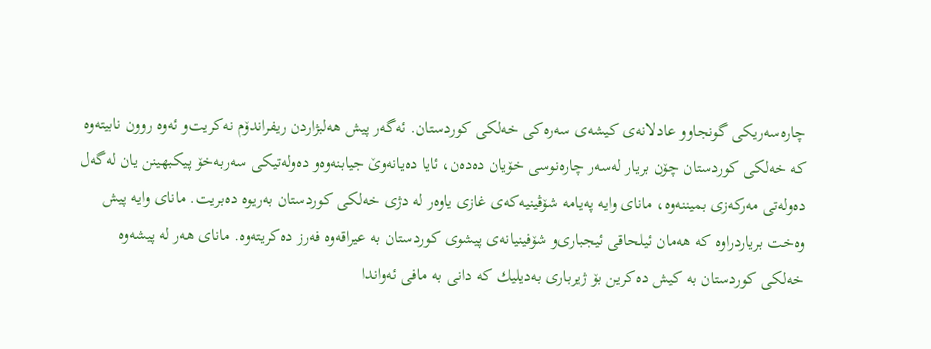چاره‌سه‌ریكی گونجاوو عادلانه‌ی كیشه‌ی سه‌ره‌كی خه‌لكی كوردستان. ئه‌گه‌ر پیش هه‌لبژاردن ریفراندۆم نه‌كریت‌و ئه‌وه‌ روون نابیته‌وه‌ كه‌ خه‌لكی كوردستان چۆن بریار له‌سه‌ر چاره‌نوسی خۆیان ده‌ده‌ن، ئایا ده‌یانه‌وێ‌ جیابنه‌وه‌و ده‌وله‌تیكی سه‌ربه‌خۆ پیكبهینن یان له‌گه‌ل ده‌وله‌تی مه‌ركه‌زی بمیننه‌وه‌، مانای وایه‌ په‌یامه‌ شۆڤینیه‌كه‌ی غازی یاوه‌ر له‌ دژی خه‌لكی كوردستان به‌ریوه‌ ده‌بریت. مانای وایه‌ پیش وه‌خت بریاردراوه‌ كه‌ هه‌مان ئیلحاقی ئیجباری‌و شۆفینیانه‌ی پیشوی كوردستان به‌ عیراقه‌وه‌ فه‌رز ده‌كریته‌وه‌. مانای هه‌ر له‌ پیشه‌وه‌ خه‌لكی كوردستان به‌ كیش ده‌كرین بۆ ژیرباری به‌دیلیك كه‌ دانی به‌ مافی ئه‌واندا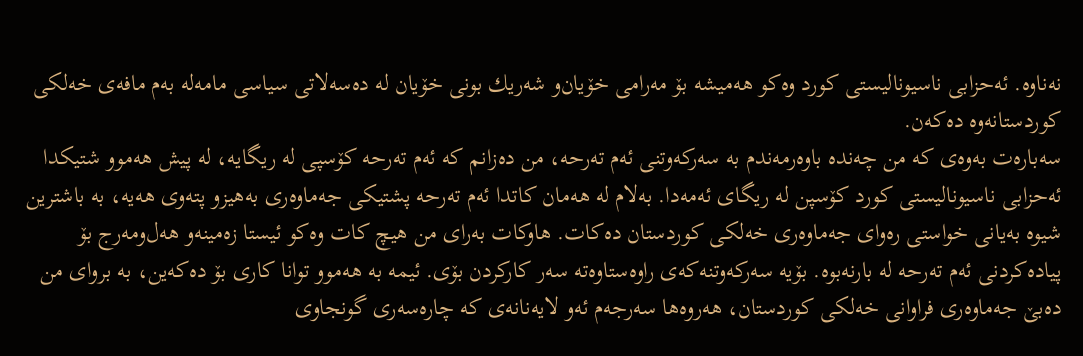نه‌ناوه‌. ئه‌حزابی ناسیونالیستی كورد وه‌كو هه‌میشه‌ بۆ مه‌رامی خۆیان‌و شه‌ریك بونی خۆیان له‌ ده‌سه‌لاتی سیاسی مامه‌له‌ به‌م مافه‌ی خه‌لكی كوردستانه‌وه‌ ده‌كه‌ن.
سه‌باره‌ت به‌وه‌ی كه‌ من چه‌نده‌ باوه‌رمه‌ندم به‌ سه‌ركه‌وتنی ئه‌م ته‌رحه‌، من ده‌زانم كه‌ ئه‌م ته‌رحه‌ كۆسپی له‌ ریگایه‌، له‌ پیش هه‌موو شتیكدا ئه‌حزابی ناسیونالیستی كورد كۆسپن له‌ ریگای ئه‌مه‌دا. به‌لام له‌ هه‌مان كاتدا ئه‌م ته‌رحه‌ پشتیكی جه‌ماوه‌ری به‌هیزو پته‌وی هه‌یه‌، به‌ باشترین شیوه‌ به‌یانی خواستی ره‌وای جه‌ماوه‌ری خه‌لكی كوردستان ده‌كات. هاوكات به‌رای من هیچ كات وه‌كو ئیستا زه‌مینه‌و هه‌ل‌ومه‌رج بۆ پیاده‌كردنی ئه‌م ته‌رحه‌ له‌ بارنه‌بوه‌. بۆیه‌ سه‌ركه‌وتنه‌كه‌ی راوه‌ستاوه‌ته‌ سه‌ر كاركردن بۆی. ئیمه‌ به‌ هه‌موو توانا كاری بۆ ده‌كه‌ین، به‌ بروای من ده‌بێ‌ جه‌ماوه‌ری فراوانی خه‌لكی كوردستان، هه‌روه‌ها سه‌رجه‌م ئه‌و لایه‌نانه‌ی كه‌ چاره‌سه‌ری گونجاوی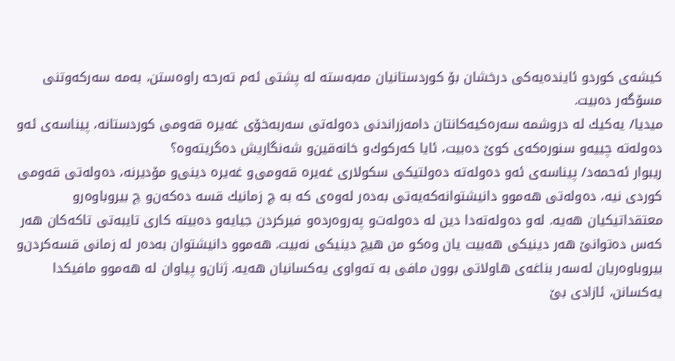كیشه‌ی كوردو ئاینده‌یه‌كی درخشان بۆ كوردستانیان مه‌به‌سته‌ له‌ پشتی ئه‌م ته‌رحه‌ راوه‌ستن، به‌مه‌ سه‌ركه‌وتنی مسۆگه‌ر ده‌بیت.
میدیا/ یه‌كیك له‌ دروشمه‌ سه‌ره‌كیه‌كانتان دامه‌زراندنی ده‌وله‌تی سه‌ربه‌خۆی غه‌یره‌ قه‌ومی كوردستانه‌، پیناسه‌ی ئه‌و ده‌وله‌ته‌ چییه‌‌و سنوره‌كه‌ی كوێ‌ ده‌بیت، ئایا كه‌ركوك‌و خانه‌قین‌و شه‌نگاریش ده‌گریته‌وه‌؟
ریبوار ئه‌حمه‌د/ پیناسه‌ی ئه‌و ده‌وله‌ته‌ ده‌ولتیكی سكولاری غه‌یره‌ قه‌ومی‌و غه‌یره‌ دینی‌و مۆدیرنه‌، ده‌وله‌تی قه‌ومی كوردی نیه‌، ده‌وله‌تی هه‌موو دانیشتوانه‌كه‌یه‌تی به‌ده‌ر له‌وه‌ی كه‌ به‌ چ زمانیك قسه‌ ده‌كه‌ن‌و چ بیروباوه‌رو معتقداتیكیان هه‌یه‌. له‌و ده‌وله‌ته‌دا دین له‌ ده‌وله‌ت‌و په‌روه‌رده‌و فیركردن جیایه‌‌و ده‌بیته‌ كاری تایبه‌تی تاكه‌كان هه‌ر كه‌س ده‌توانێ‌ هه‌ر دینیكی هه‌بیت یان وه‌كو من هیچ دینیكی نه‌بیت. هه‌موو دانیشتوان به‌ده‌ر له‌ زمانی قسه‌كردن‌و بیروباوه‌ریان له‌سه‌ر بناغه‌ی هاولاتی بوون مافی به‌ ته‌واوی یه‌كسانیان هه‌یه‌. ژنان‌و پیاوان له‌ هه‌موو مافیكدا یه‌كسانن، ئازادی بێ‌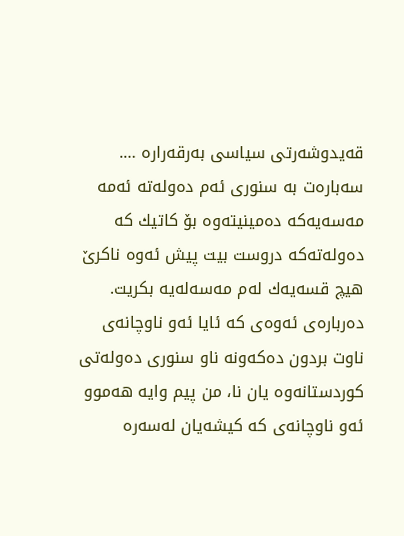قه‌یدوشه‌رتی سیاسی به‌رقه‌راره‌ ….
سه‌باره‌ت به‌ سنوری ئه‌م ده‌وله‌ته‌ ئه‌مه‌ مه‌سه‌یه‌كه‌ ده‌مینیته‌وه‌ بۆ كاتیك كه‌ ده‌وله‌ته‌كه‌ دروست بیت پیش ئه‌وه‌ ناكرێ‌ هیچ قسه‌یه‌ك له‌م مه‌سه‌له‌یه‌ بكریت. ده‌رباره‌ی ئه‌وه‌ی كه‌ ئایا ئه‌و ناوچانه‌ی ناوت بردون ده‌كه‌ونه‌ ناو سنوری ده‌وله‌تی كوردستانه‌وه‌ یان نا، من پیم وایه‌ هه‌موو ئه‌و ناوچانه‌ی كه‌ كیشه‌یان له‌سه‌ره‌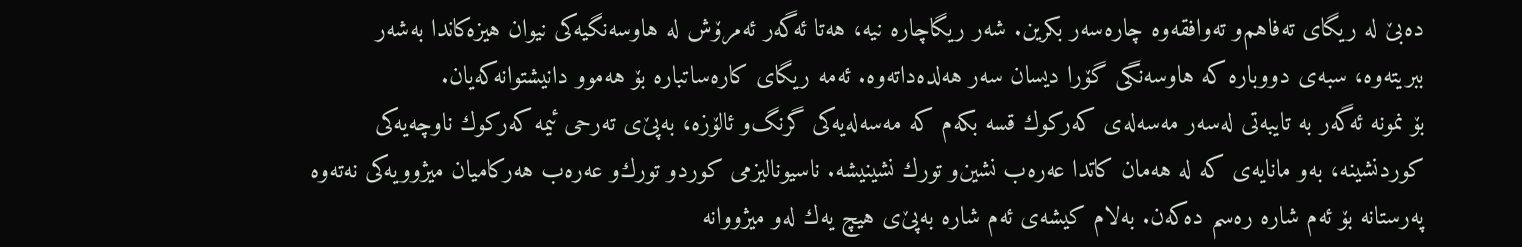ده‌بێ‌ له‌ ریگای ته‌فاهم‌و ته‌وافقه‌وه‌ چاره‌سه‌ر بكرین. شه‌ر ریگاچاره‌ نیه‌، هه‌تا ئه‌گه‌ر ئه‌مرۆش له‌ هاوسه‌نگیه‌كی نیوان هیزه‌كاندا به‌شه‌ر ببریته‌وه‌، سبه‌ی دووباره‌ كه‌ هاوسه‌نگی گۆرا دیسان سه‌ر هه‌لده‌داته‌وه‌. ئه‌مه‌ ریگای كاره‌ساتباره‌ بۆ هه‌موو دانیشتوانه‌كه‌یان.
بۆ نمونه‌ ئه‌گه‌ر به‌ تایبه‌تی له‌سه‌ر مه‌سه‌له‌ی كه‌ركوك قسه‌ بكه‌م كه‌ مه‌سه‌له‌یه‌كی گرنگ‌و ئالۆزه‌، به‌پێ‌ی ته‌رحی ئیمه‌ كه‌ركوك ناوچه‌یه‌كی كوردنشینه‌، به‌و مانایه‌ی كه‌ له‌ هه‌مان كاتدا عه‌ره‌ب نشین‌و تورك نشینیشه‌. ناسیونالیزمی كوردو تورك‌و عه‌ره‌ب هه‌ركامیان میژوویه‌كی نه‌ته‌وه‌ په‌رستانه‌ بۆ ئه‌م شاره‌ ره‌سم ده‌كه‌ن. به‌لام كیشه‌ی ئه‌م شاره‌ به‌پێ‌ی هیچ یه‌ك له‌و میژووانه‌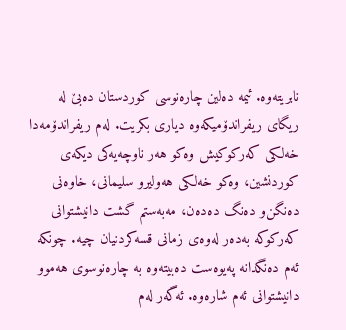نابریته‌وه‌. ئیمه‌ ده‌لین چاره‌نوسی كوردستان ده‌بێ‌ له‌ ریگای ریفراندۆمیكه‌وه‌ دیاری بكریت. له‌م ریفراندۆمه‌دا خه‌لكی كه‌ركوكیش وه‌كو هه‌ر ناوچه‌یه‌كی دیكه‌ی كوردنشین، وه‌كو خه‌لكی هه‌ولیرو سلیمانی، خاوه‌نی ده‌نگن‌و ده‌نگ ده‌ده‌ن، مه‌به‌ستم گشت دانیشتوانی كه‌ركوكه‌ به‌ده‌ر له‌وه‌ی زمانی قسه‌كردنیان چیه‌. چونكه‌ ئه‌م ده‌نگدانه‌ په‌یوه‌ست ده‌بیته‌وه‌ به‌ چاره‌نوسوی هه‌موو دانیشتوانی ئه‌م شاره‌وه‌. ئه‌گه‌ر له‌م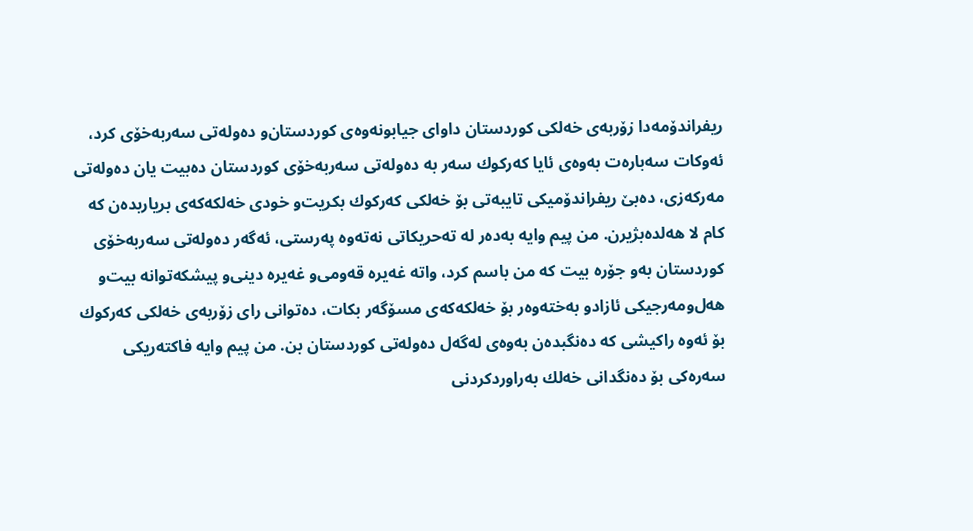ریفراندۆمه‌دا زۆربه‌ی خه‌لكی كوردستان داوای جیابونه‌وه‌ی كوردستان‌و ده‌وله‌تی سه‌ربه‌خۆی كرد، ئه‌وكات سه‌باره‌ت به‌وه‌ی ئایا كه‌ركوك سه‌ر به‌ ده‌وله‌تی سه‌ربه‌خۆی كوردستان ده‌بیت یان ده‌وله‌تی مه‌ركه‌زی، ده‌بێ‌ ریفراندۆمیكی تایبه‌تی بۆ خه‌لكی كه‌ركوك بكریت‌و خودی خه‌لكه‌كه‌ی بریاربده‌ن كه‌ كام لا هه‌لده‌بژیرن. من پیم وایه‌ به‌ده‌ر له‌ ته‌حریكاتی نه‌ته‌وه‌ په‌رستی، ئه‌گه‌ر ده‌وله‌تی سه‌ربه‌خۆی كوردستان به‌و جۆره‌ بیت كه‌ من باسم كرد، واته‌ غه‌یره‌ قه‌ومی‌و غه‌یره‌ دینی‌و پیشكه‌توانه‌ بیت‌و هه‌ل‌ومه‌رجیكی ئازادو به‌خته‌وه‌ر بۆ خه‌لكه‌كه‌ی مسۆگه‌ر بكات، ده‌توانی رای زۆربه‌ی خه‌لكی كه‌ركوك بۆ ئه‌وه‌ راكیشی كه‌ ده‌نگبده‌ن به‌وه‌ی له‌گه‌ل ده‌وله‌تی كوردستان بن. من پیم وایه‌ فاكته‌ریكی سه‌ره‌كی بۆ ده‌نگدانی خه‌لك به‌راوردكردنی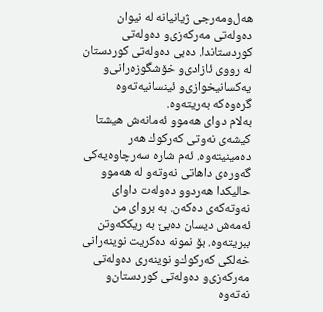هه‌ل‌ومه‌رجی ژیانیانه‌ له‌ نیوان ده‌وله‌تی مه‌ركه‌زی‌و ده‌وله‌تی كوردستاندا. ده‌بی ده‌وله‌تی كوردستان له‌ رووی ئازادی‌و خۆشگوزه‌رانی‌و یه‌كسانیخوازی‌و ئینسانیه‌ته‌وه‌ گره‌وه‌كه‌ به‌ریته‌وه‌.
به‌لام دوای هه‌موو ئه‌مانه‌ش هیشتا كیشه‌ی نه‌وتی كه‌ركوك هه‌ر ده‌مینیته‌وه‌. ئه‌م شاره‌ سه‌رچاوه‌یه‌كی گه‌وره‌ی داهاتی نه‌وته‌‌و له‌ هه‌موو حالیكدا هه‌ردوو ده‌وله‌ت داوای نه‌وته‌كه‌ی ده‌كه‌ن. به‌ بروای من ئه‌مه‌ش دیسان ده‌بێ‌ به‌ ریككه‌وتن ببریته‌وه‌. بۆ نمونه‌ ده‌كریت نوینه‌رانی خه‌لكی كه‌ركوك‌و نوینه‌ری ده‌وله‌تی مه‌ركه‌زی‌و ده‌وله‌تی كوردستان‌و نه‌ته‌وه‌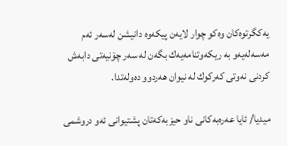یه‌كگرتوه‌كان وه‌كو چوار لایه‌ن پیكه‌وه‌ دانیشن له‌سه‌ر ئه‌م مه‌سه‌له‌یه‌و به‌ ریكه‌وتنامه‌یه‌ك بگه‌ن له‌ سه‌ر چۆنیه‌تی دابه‌ش كردنی نه‌وتی كه‌ركوك له‌ نیوان هه‌ردوو ده‌وله‌تدا.

میدیا/ ئایا عه‌ره‌به‌كانی ناو حیزبه‌كه‌تان پشتیوانی ئه‌و دروشمی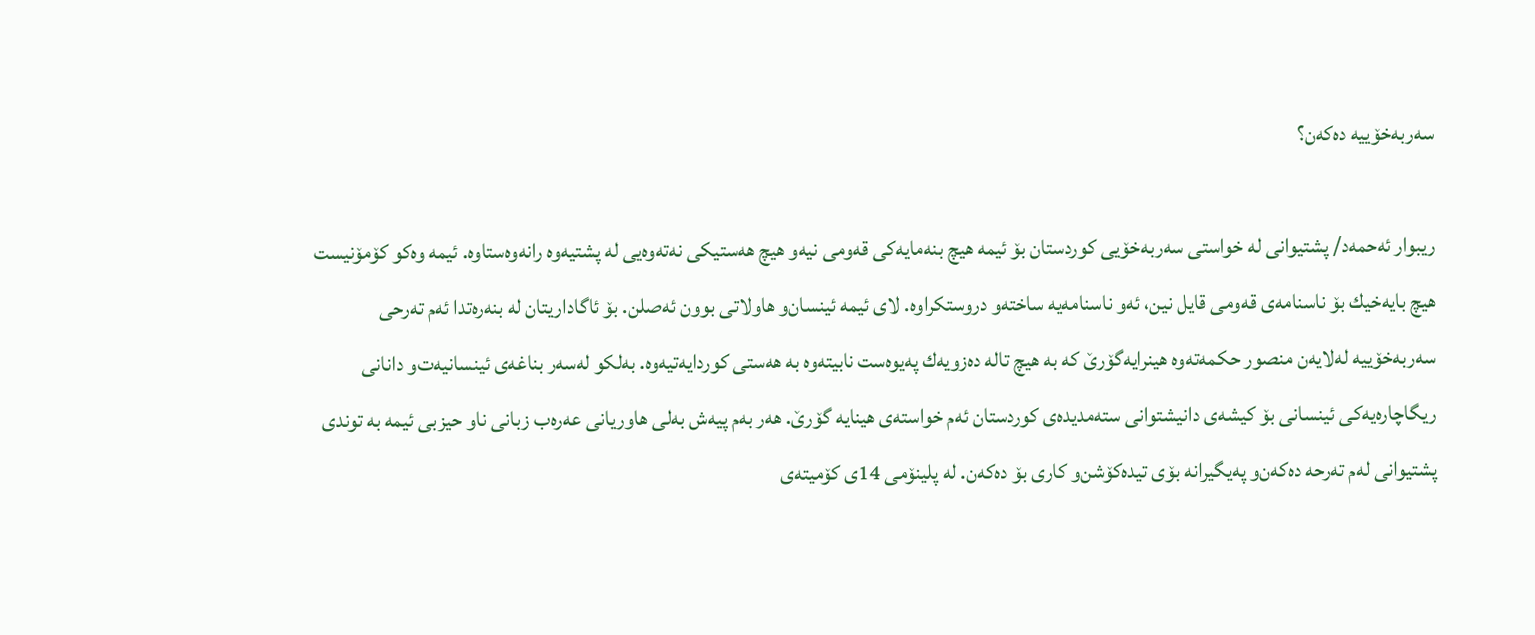سه‌ربه‌خۆییه‌ ده‌كه‌ن؟

ریبوار ئه‌حمه‌د/ پشتیوانی له‌ خواستی سه‌ربه‌خۆیی كوردستان بۆ ئیمه‌ هیچ بنه‌مایه‌كی قه‌ومی نیه‌‌و هیچ هه‌ستیكی نه‌ته‌وه‌یی له‌ پشتیه‌وه‌ رانه‌وه‌ستاوه‌. ئیمه‌ وه‌كو كۆمۆنیست هیچ بایه‌خیك بۆ ناسنامه‌ی قه‌ومی قایل نین، ئه‌و ناسنامه‌یه‌ ساخته‌و دروستكراوه‌. لای ئیمه‌ ئینسان‌و هاولاتی بوون ئه‌صلن. بۆ ئاگاداریتان له‌ بنه‌ره‌تدا ئه‌م ته‌رحی سه‌ربه‌خۆییه‌ له‌لایه‌ن منصور حكمه‌ته‌وه‌ هینرایه‌گۆرێ‌ كه‌ به‌ هیچ تاله‌ ده‌زویه‌ك په‌یوه‌ست نابیته‌وه‌ به‌ هه‌ستی كوردایه‌تیه‌وه‌. به‌لكو له‌سه‌ر بناغه‌ی ئینسانیه‌ت‌و دانانی ریگاچاره‌یه‌كی ئینسانی بۆ كیشه‌ی دانیشتوانی سته‌مدیده‌ی كوردستان ئه‌م خواسته‌ی هینایه‌ گۆرێ‌. هه‌ر به‌م پیه‌ش به‌لی هاوریانی عه‌ره‌ب زبانی ناو حیزبی ئیمه‌ به‌ توندی پشتیوانی له‌م ته‌رحه‌ ده‌كه‌ن‌و په‌یگیرانه‌ بۆی تیده‌كۆشن‌و كاری بۆ ده‌كه‌ن. له‌ پلینۆمی 14ی كۆمیته‌ی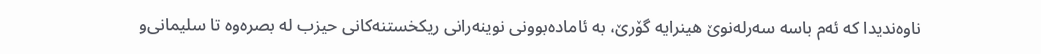ناوه‌ندیدا كه‌ ئه‌م باسه‌ سه‌رله‌نوێ‌ هینرایه‌ گۆرێ‌، به‌ ئاماده‌بوونی نوینه‌رانی ریكخستنه‌كانی حیزب له‌ بصره‌وه‌ تا سلیمانی‌و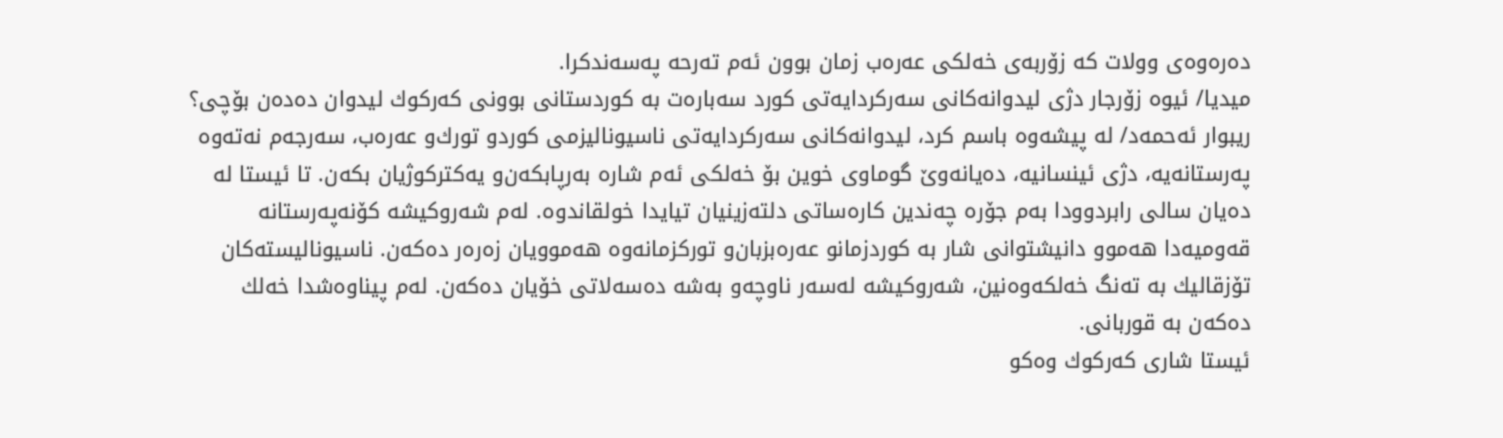ده‌ره‌وه‌ی وولات كه‌ زۆربه‌ی خه‌لكی عه‌ره‌ب زمان بوون ئه‌م ته‌رحه‌ په‌سه‌ندكرا.
میدیا/ ئیوه‌ زۆرجار دژی لیدوانه‌كانی سه‌ركردایه‌تی كورد سه‌باره‌ت به‌ كوردستانی بوونی كه‌ركوك لیدوان ده‌ده‌ن بۆچی؟
ریبوار ئه‌حمه‌د/ له‌ پیشه‌وه‌ باسم كرد، لیدوانه‌كانی سه‌ركردایه‌تی ناسیونالیزمی كوردو تورك‌و عه‌ره‌ب، سه‌رجه‌م نه‌ته‌وه‌ په‌رستانه‌یه‌، دژی ئینسانیه‌، ده‌یانه‌وێ‌ گوماوی خوین بۆ خه‌لكی ئه‌م شاره‌ به‌رپابكه‌ن‌و یه‌كتركوژیان بكه‌ن. تا ئیستا له‌ ده‌یان سالی رابردوودا به‌م جۆره‌ چه‌ندین كاره‌ساتی دلته‌زینیان تیایدا خولقاندوه‌. له‌م شه‌روكیشه‌ كۆنه‌په‌رستانه‌ قه‌ومیه‌دا هه‌موو دانیشتوانی شار به‌ كوردزمانو عه‌ره‌بزبان‌و توركزمانه‌وه‌ هه‌موویان زه‌ره‌ر ده‌كه‌ن. ناسیونالیسته‌كان تۆزقالیك به‌ ته‌نگ خه‌لكه‌وه‌نین، شه‌روكیشه‌ له‌سه‌ر ناوچه‌و به‌شه‌ ده‌سه‌لاتی خۆیان ده‌كه‌ن. له‌م پیناوه‌شدا خه‌لك ده‌كه‌ن به‌ قوربانی.
ئیستا شاری كه‌ركوك وه‌كو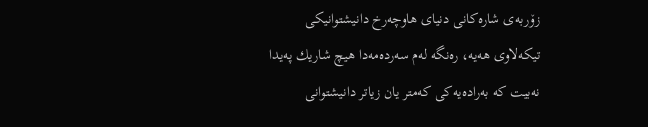زۆربه‌ی شاره‌كانی دنیای هاوچه‌رخ دانیشتوانیكی تیكه‌لاوی هه‌یه‌، ره‌نگه‌ له‌م سه‌رده‌مه‌دا هیچ شاریك په‌یدا نه‌بیت كه‌ به‌راده‌یه‌كی كه‌متر یان زیاتر دانیشتوانی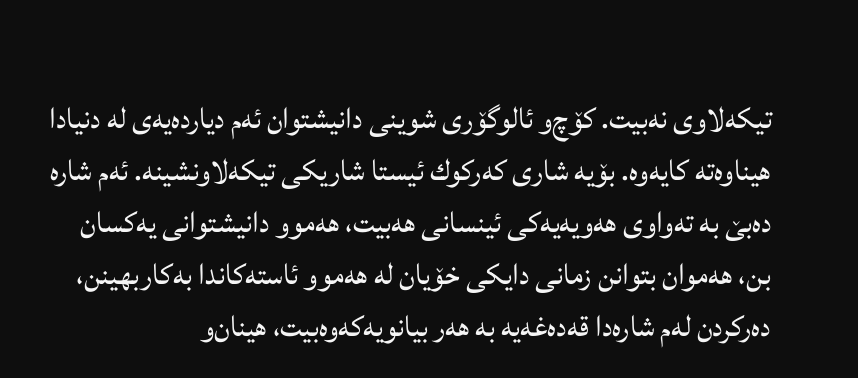تیكه‌لاوی نه‌بیت. كۆچ‌و ئالوگۆری شوینی دانیشتوان ئه‌م دیارده‌یه‌ی له‌ دنیادا هیناوه‌ته‌ كایه‌وه‌. بۆیه‌ شاری كه‌ركوك ئیستا شاریكی تیكه‌لاونشینه‌. ئه‌م شاره‌ ده‌بێ‌ به‌ ته‌واوی هه‌ویه‌یه‌كی ئینسانی هه‌بیت، هه‌موو دانیشتوانی یه‌كسان بن، هه‌موان بتوانن زمانی دایكی خۆیان له‌ هه‌موو ئاسته‌كاندا به‌كاربهینن، ده‌ركردن له‌م شاره‌دا قه‌ده‌غه‌یه‌ به‌ هه‌ر بیانویه‌كه‌وه‌بیت، هینان‌و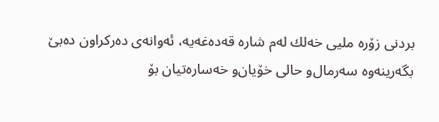بردنی زۆره‌ ملیی خه‌لك له‌م شاره‌ قه‌ده‌غه‌یه‌، ئه‌وانه‌ی ده‌ركراون ده‌بێ‌ بگه‌رینه‌وه‌ سه‌رمال‌و حالی خۆیان‌و خه‌ساره‌تیان بۆ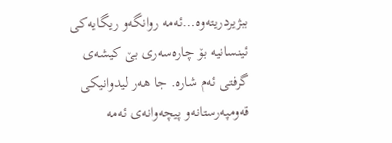ببژیردریته‌وه‌…ئه‌مه‌ روانگه‌و ریگایه‌كی ئینسانیه‌ بۆ چاره‌سه‌ری بێ‌ كیشه‌ی گرفتی ئه‌م شاره‌. جا هه‌ر لیدوانیكی قه‌ومپه‌رستانه‌و پیچه‌وانه‌ی ئه‌مه‌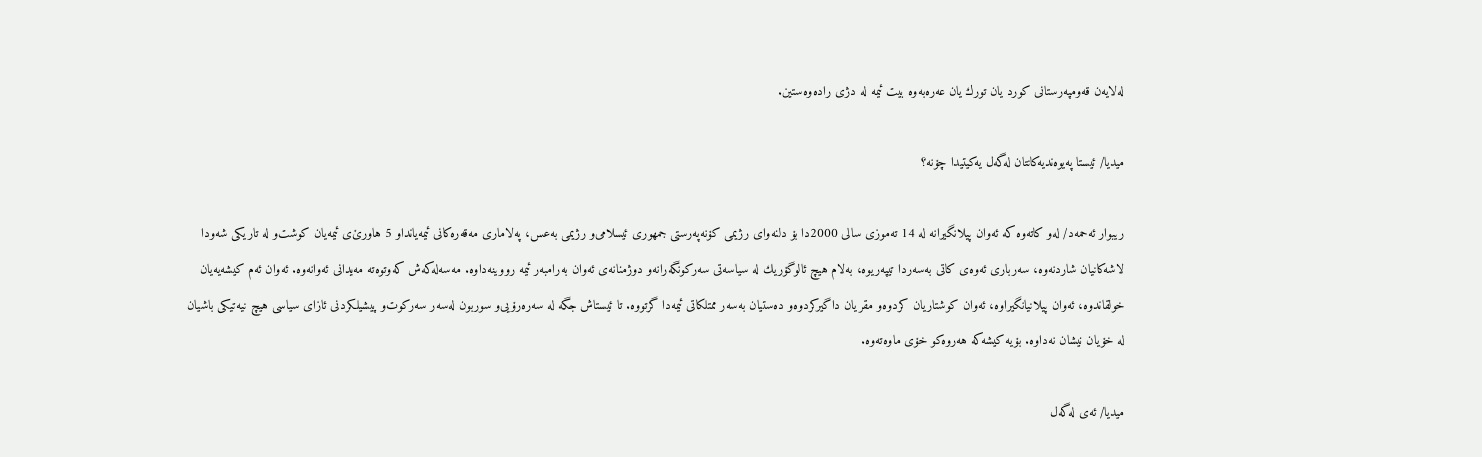له‌لایه‌ن قه‌ومپه‌رستانی كورد یان تورك یان عه‌ره‌به‌وه‌ بیت ئیمه‌ له‌ دژی راده‌وه‌ستین.

میدیا/ ئیستا په‌یوه‌ندیه‌كانتان له‌گه‌ل یه‌كیتیدا چۆنه‌؟

ریبوار ئه‌حمه‌د/ له‌و كاته‌وه‌ كه‌ ئه‌وان پیلانگیرانه‌ له‌ 14 ته‌موزی سالی 2000دا بۆ دلنه‌وای رژیمی كۆنه‌په‌رستی جمهوری ئیسلامی‌و رژیمی به‌عس، په‌لاماری مه‌قه‌ره‌كانی ئیمه‌یانداو 5 هاورێ‌ی ئیمه‌یان كوشت‌و له‌ تاریكی شه‌ودا لاشه‌كانیان شاردنه‌وه‌، سه‌رباری ئه‌وه‌ی كاتی به‌سه‌ردا تیپه‌ریوه‌، به‌لام هیچ ئالوگۆریك له‌ سیاسه‌تی سه‌ركونگه‌رانه‌و دوژمنانه‌ی ئه‌وان به‌رامبه‌ر ئیمه‌ رووینه‌داوه‌. مه‌سه‌له‌كه‌ش كه‌وتوه‌ته‌ مه‌یدانی ئه‌وانه‌وه‌. ئه‌وان ئه‌م كیشه‌یه‌یان خولقاندوه‌، ئه‌وان پیلانیانگیراوه‌، ئه‌وان كوشتاریان كردوه‌و مقریان داگیركردوه‌و ده‌ستیان به‌سه‌ر ممتلكاتی ئیمه‌دا گرتووه‌. تا ئیستاش جگه‌ له‌ سه‌ره‌رۆیی‌و سوربون له‌سه‌ر سه‌ركوت‌و پیشیلكردنی ئازای سیاسی هیچ نیه‌تیكی باشیان له‌ خۆیان نیشان نه‌داوه‌. بۆیه‌ كیشه‌كه‌ هه‌روه‌كو خۆی ماوه‌ته‌وه‌.

میدیا/ ئه‌ی له‌گه‌ل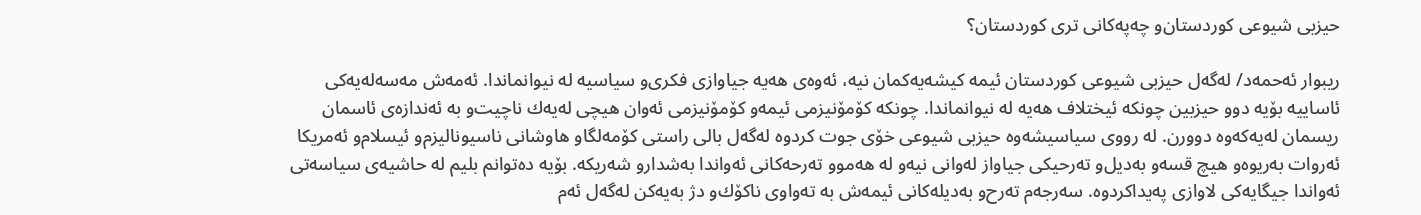حیزبی شیوعی كوردستان‌و چه‌په‌كانی تری كوردستان؟

ریبوار ئه‌حمه‌د/ له‌گه‌ل حیزبی شیوعی كوردستان ئیمه‌ كیشه‌یه‌كمان نیه‌، ئه‌وه‌ی هه‌یه‌ جیاوازی فكری‌و سیاسیه‌ له‌ نیوانماندا. ئه‌مه‌ش مه‌سه‌له‌یه‌كی ئاساییه‌ بۆیه‌ دوو حیزبین چونكه‌ ئیختلاف هه‌یه‌ له‌ نیوانماندا. چونكه‌ كۆمۆنیزمی ئیمه‌و كۆمۆنیزمی ئه‌وان هیچی له‌یه‌ك ناچیت‌و به‌ ئه‌ندازه‌ی ئاسمان ریسمان له‌یه‌كه‌وه‌ دوورن. له‌ رووی سیاسیشه‌وه‌ حیزبی شیوعی خۆی جوت كردوه‌ له‌گه‌ل بالی راستی كۆمه‌لگا‌و هاوشانی ناسیونالیزم‌و ئیسلام‌و ئه‌مریكا ئه‌روات به‌ریوه‌و هیچ قسه‌و به‌دیل‌و ته‌رحیكی جیاواز له‌وانی نیه‌‌و له‌ هه‌موو ته‌رحه‌كانی ئه‌واندا به‌شدارو شه‌ریكه‌. بۆیه‌ ده‌توانم بلیم له‌ حاشیه‌ی سیاسه‌تی ئه‌واندا جیگایه‌كی لاوازی په‌یداكردوه‌. سه‌رجه‌م ته‌رح‌و به‌دیله‌كانی ئیمه‌ش به‌ ته‌واوی ناكۆك‌و دژ به‌یه‌كن له‌گه‌ل ئه‌م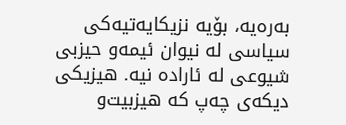به‌ره‌یه‌، بۆیه‌ نزیكایه‌تیه‌كی سیاسی له‌ نیوان ئیمه‌و حیزبی شیوعی له‌ ئاراده‌ نیه‌. هیزیكی دیكه‌ی چه‌پ كه‌ هیزبیت‌و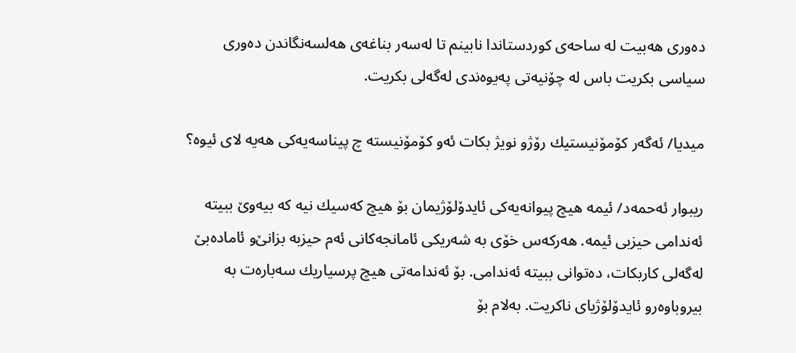ده‌وری هه‌بیت له‌ ساحه‌ی كوردستاندا نابینم تا له‌سه‌ر بناغه‌ی هه‌لسه‌نگاندن ده‌وری سیاسی بكریت باس له‌ چۆنیه‌تی په‌یوه‌ندی له‌گه‌لی بكریت.

میدیا/ ئه‌گه‌ر كۆمۆنیستیك رۆژو نویژ بكات ئه‌و كۆمۆنیسته‌ چ پیناسه‌یه‌كی هه‌یه‌ لای ئیوه‌؟

ریبوار ئه‌حمه‌د/ ئیمه‌ هیچ پیوانه‌یه‌كی ئایدۆلۆژیمان بۆ هیچ كه‌سیك نیه‌ كه‌ بیه‌وێ‌ ببیته‌ ئه‌ندامی حیزبی ئیمه‌. هه‌ركه‌س خۆی به‌ شه‌ریكی ئامانجه‌كانی ئه‌م حیزبه‌ بزانێ‌‌و ئاماده‌بێ‌ له‌گه‌لی كاربكات، ده‌توانی ببیته‌ ئه‌ندامی. بۆ ئه‌ندامه‌تی هیچ پرسیاریك سه‌باره‌ت به‌ بیروباوه‌رو ئایدۆلۆژیای ناكریت. به‌لام بۆ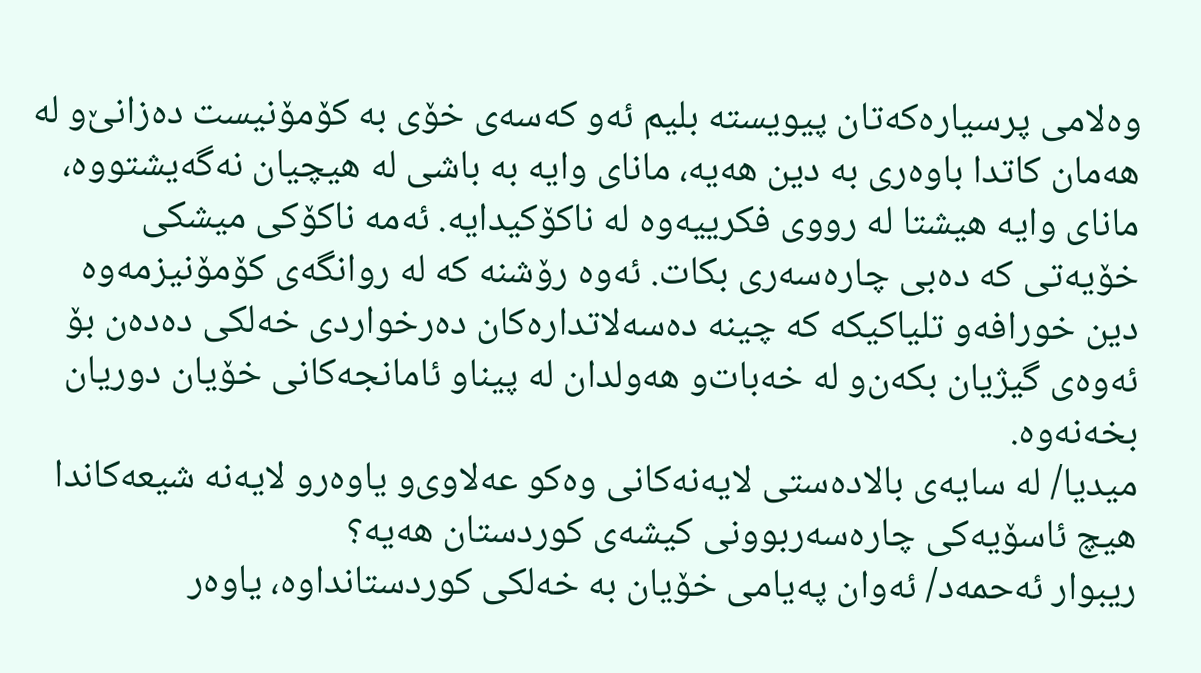وه‌لامی پرسیاره‌كه‌تان پیویسته‌ بلیم ئه‌و كه‌سه‌ی خۆی به‌ كۆمۆنیست ده‌زانێ‌‌و له‌ هه‌مان كاتدا باوه‌ری به‌ دین هه‌یه‌، مانای وایه‌ به‌ باشی له‌ هیچیان نه‌گه‌یشتووه‌، مانای وایه‌ هیشتا له‌ رووی فكرییەوە له‌ ناكۆكیدایه‌. ئه‌مه‌ ناكۆكی میشكی خۆیه‌تی كه‌ ده‌بی چاره‌سه‌ری بكات. ئه‌وه‌ رۆشنه‌ كه‌ له‌ روانگه‌ی كۆمۆنیزمه‌وه‌ دین خورافه‌و تلیاكیكه‌ كه‌ چینه‌ ده‌سه‌لاتداره‌كان ده‌رخواردی خه‌لكی ده‌ده‌ن بۆ ئه‌وه‌ی گیژیان بكه‌ن‌و له‌ خه‌بات‌و هه‌ولدان له‌ پیناو ئامانجه‌كانی خۆیان دوریان بخه‌نه‌وه‌.
میدیا/ له‌ سایه‌ی بالاده‌ستی لایه‌نه‌كانی وه‌كو عه‌لاوی‌و یاوه‌رو لایه‌نه‌ شیعه‌كاندا هیچ ئاسۆیه‌كی چاره‌سه‌ربوونی كیشه‌ی كوردستان هه‌یه‌؟
ریبوار ئه‌حمه‌د/ ئه‌وان په‌یامی خۆیان به‌ خه‌لكی كوردستانداوه‌، یاوه‌ر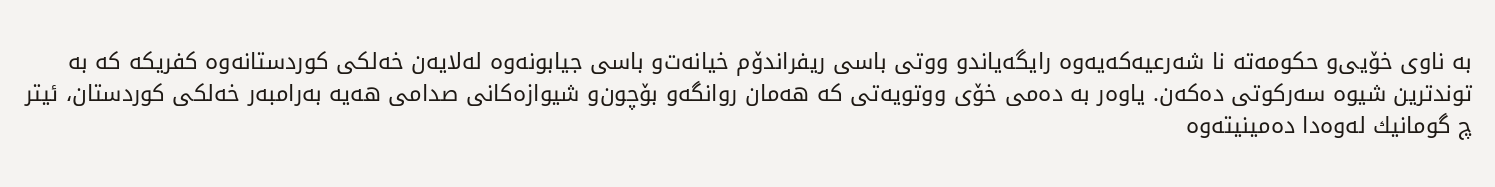به‌ ناوی خۆیی‌و حكومه‌ته‌ نا شه‌رعیه‌كه‌یه‌وه‌ رایگه‌یاندو ووتی باسی ریفراندۆم خیانه‌ت‌و باسی جیابونه‌وه‌ له‌لایه‌ن خه‌لكی كوردستانه‌وه‌ كفریكه‌ كه‌ به‌ توندترین شیوه‌ سه‌ركوتی ده‌كه‌ن. یاوه‌ر به‌ ده‌می خۆی ووتویه‌تی كه‌ هه‌مان روانگه‌و بۆچون‌و شیوازه‌كانی صدامی هه‌یه‌ به‌رامبه‌ر خه‌لكی كوردستان، ئیتر چ گومانیك له‌وه‌دا ده‌مینیته‌وه‌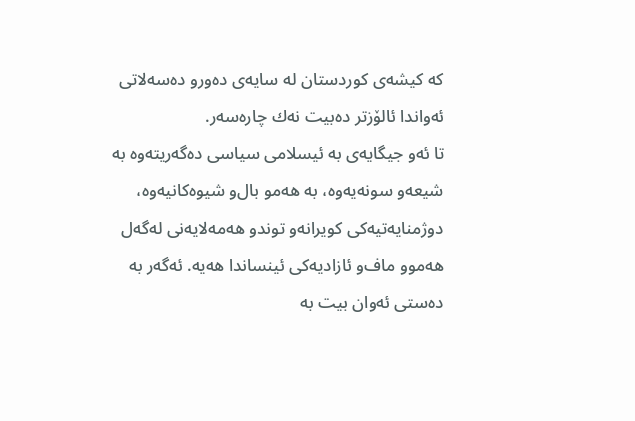كه‌ كیشه‌ی كوردستان له‌ سایه‌ی ده‌ورو ده‌سه‌لاتی ئه‌واندا ئالۆزتر ده‌بیت نه‌ك چاره‌سه‌ر.
تا ئه‌و جیگایه‌ی به‌ ئیسلامی سیاسی ده‌گه‌ریته‌وه‌ به‌ شیعه‌و سونه‌یه‌وه‌، به‌ هه‌مو بال‌و شیوه‌كانیه‌وه‌، دوژمنایه‌تیه‌كی كویرانه‌و توندو هه‌مه‌لایه‌نی له‌گه‌ل هه‌موو ماف‌و ئازادیه‌كی ئینساندا هه‌یه‌. ئه‌گه‌ر به‌ ده‌ستی ئه‌وان بیت به‌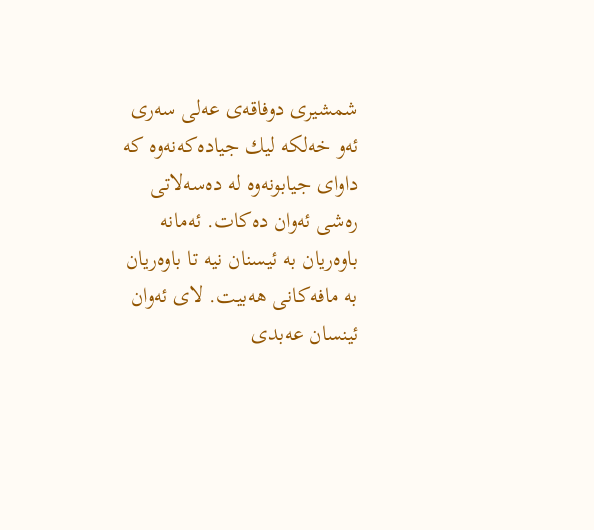شمشیری دوفاقه‌ی عه‌لی سه‌ری ئه‌و خه‌لكه‌ لیك جیاده‌كه‌نه‌وه‌ كه‌ داوای جیابونه‌وه‌ له‌ ده‌سه‌لاتی ره‌شی ئه‌وان ده‌كات. ئه‌مانه‌ باوه‌ریان به‌ ئیسنان نیه‌ تا باوه‌ریان به‌ مافه‌كانی هه‌بیت. لای ئه‌وان ئینسان عه‌بدی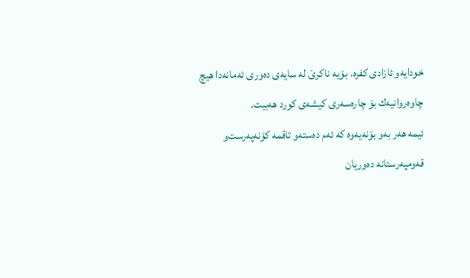خودایه‌‌و ئازادی كفره‌. بۆیه‌ ناكرێ‌ له‌ سایه‌ی ده‌وری ئه‌مانه‌دا هیچ چاوه‌روانیه‌ك بۆ چاره‌سه‌ری كیشه‌ی كورد هه‌بیت.
ئیمه‌ هه‌ر به‌و بۆنه‌یه‌وه‌ كه‌ ئه‌م ده‌سته‌و تاقمه‌ كۆنه‌په‌رست‌و قه‌ومپه‌رستانه‌ ده‌وریان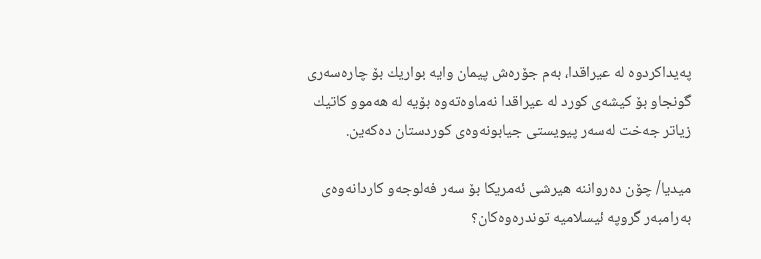په‌یداكردوه‌ له‌ عیراقدا، به‌م جۆره‌ش پیمان وایه‌ بواریك بۆ چاره‌سه‌ری گونجاو بۆ كیشه‌ی كورد له‌ عیراقدا نه‌ماوه‌ته‌وه‌ بۆیه‌ له‌ هه‌موو كاتیك زیاتر جه‌خت له‌سه‌ر پیویستی جیابونه‌وه‌ی كوردستان ده‌كه‌ین.

میدیا/ چۆن ده‌رواننه‌ هیرشی ئه‌مریكا بۆ سه‌ر فه‌لوجه‌و كاردانه‌وه‌ی به‌رامبه‌ر گروپه‌ ئیسلامیه‌ توندره‌وه‌كان؟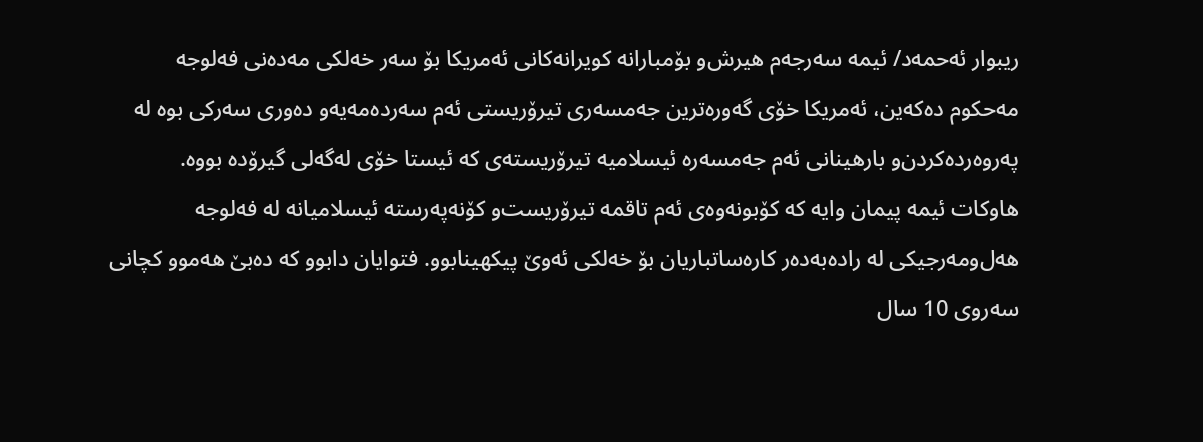ریبوار ئه‌حمه‌د/ ئیمه‌ سه‌رجه‌م هیرش‌و بۆمبارانه‌ كویرانه‌كانی ئه‌مریكا بۆ سه‌ر خه‌لكی مه‌ده‌نی فه‌لوجه‌ مه‌حكوم ده‌كه‌ین، ئه‌مریكا خۆی گه‌وره‌ترین جه‌مسه‌ری تیرۆریستی ئه‌م سه‌رده‌مه‌یه‌و ده‌وری سه‌ركی بوه‌ له‌ په‌روه‌رده‌كردن‌و بارهینانی ئه‌م جه‌مسه‌ره‌ ئیسلامیه‌ تیرۆریسته‌ی كه‌ ئیستا خۆی له‌گه‌لی گیرۆده‌ بووه‌.
هاوكات ئیمه‌ پیمان وایه‌ كه‌ كۆبونه‌وه‌ی ئه‌م تاقمه‌ تیرۆریست‌و كۆنه‌په‌رسته‌ ئیسلامیانه‌ له‌ فه‌لوجه‌ هه‌ل‌ومه‌رجیكی له‌ راده‌به‌ده‌ر كاره‌ساتباریان بۆ خه‌لكی ئه‌وێ‌ پیكهینابوو. فتوایان دابوو كه‌ ده‌بێ‌ هه‌موو كچانی سه‌روی 10 سال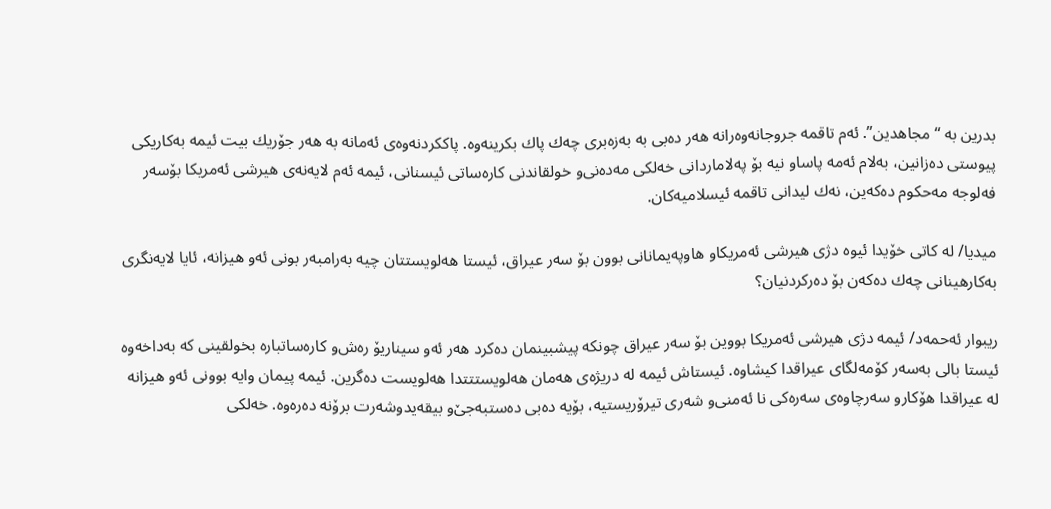بدرین به‌ “مجاهدین”. ئه‌م تاقمه‌ جروجانه‌وه‌رانه‌ هه‌ر ده‌بی به‌ به‌زه‌بری چه‌ك پاك بكرینه‌وه‌. پاككردنه‌وه‌ی ئه‌مانه‌ به‌ هه‌ر جۆریك بیت ئیمه‌ به‌كاریكی پیوستی ده‌زانین، به‌لام ئه‌مه‌ پاساو نیه‌ بۆ په‌لاماردانی خه‌لكی مه‌ده‌نی‌و خولقاندنی كاره‌ساتی ئیسنانی، ئیمه‌ ئه‌م لایه‌نه‌ی هیرشی ئه‌مریكا بۆسه‌ر فه‌لوجه‌ مه‌حكوم ده‌كه‌ین، نه‌ك لیدانی تاقمه‌ ئیسلامیه‌كان.

میدیا/ له‌ كاتی خۆیدا ئیوه‌ دژی هیرشی ئه‌مریكاو هاوپه‌یمانانی بوون بۆ سه‌ر عیراق، ئیستا هه‌لویستتان چیه‌ به‌رامبه‌ر بونی ئه‌و هیزانه‌، ئایا لایه‌نگری به‌كارهینانی چه‌ك ده‌كه‌ن بۆ ده‌ركردنیان؟

ریبوار ئه‌حمه‌د/ ئیمه‌ دژی هیرشی ئه‌مریكا بووین بۆ سه‌ر عیراق چونكه‌ پیشبینمان ده‌كرد هه‌ر ئه‌و سیناریۆ ره‌ش‌و كاره‌ساتباره‌ بخولقینی كه‌ به‌داخه‌وه‌ ئیستا بالی به‌سه‌ر كۆمه‌لگای عیراقدا كیشاوه‌. ئیستاش ئیمه‌ له‌ دریژه‌ی هه‌مان هه‌لویستتتدا هه‌لویست ده‌گرین. ئیمه‌ پیمان وایه‌ بوونی ئه‌و هیزانه‌ له‌ عیراقدا هۆكارو سه‌رچاوه‌ی سه‌ره‌كی نا ئه‌منی‌و شه‌ری تیرۆریستیه‌، بۆیه‌ ده‌بی ده‌ستبه‌جێ‌‌و بیقه‌یدوشه‌رت برۆنه‌ ده‌ره‌وه‌. خه‌لكی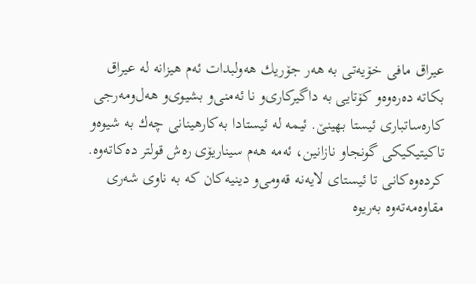عیراق مافی خۆیه‌تی به‌ هه‌ر جۆریك هه‌ولبدات ئه‌م هیزانه‌ له‌ عیراق بكاته‌ ده‌ره‌وه‌و كۆتایی به‌ داگیركاری‌و نا ئه‌منی‌و بشیوی‌و هه‌ل‌ومه‌رجی كاره‌ساتباری ئیستا بهینێ‌. ئیمه‌ له‌ ئیستادا به‌كارهینانی چه‌ك به‌ شیوه‌و تاكیتیكیكی گونجاو نازانین، ئه‌مه‌ هه‌م سیناریۆی ره‌ش قولتر ده‌كاته‌وه‌. كرده‌وه‌كانی تا ئیستای لایه‌نه‌ قه‌ومی‌و دینیه‌كان كه‌ به‌ ناوی شه‌ری مقاوه‌مه‌ته‌وه‌ به‌ریوه‌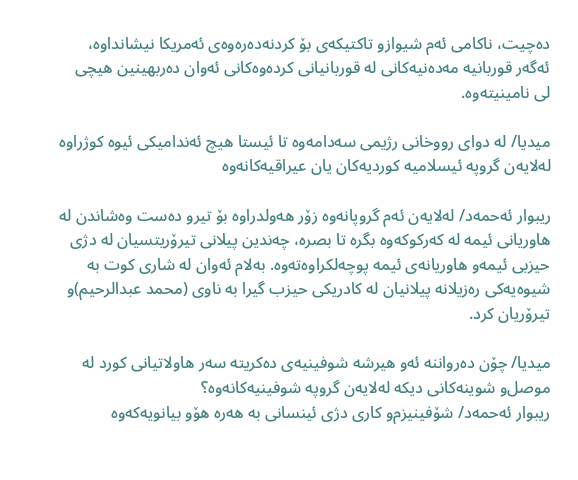ده‌چیت، ناكامی ئه‌م شیوازو تاكتیكه‌ی بۆ كردنه‌ده‌ره‌وه‌ی ئه‌مریكا نیشانداوه‌، ئه‌گه‌ر قوربانیه‌ مه‌ده‌نیه‌كانی له‌ قوربانیانی كرده‌وه‌كانی ئه‌وان ده‌ربهینین هیچی لی نامینیته‌وه‌.

میدیا/ له‌ دوای رووخانی رژیمی سه‌دامه‌وه‌ تا ئیستا هیچ ئه‌ندامیكی ئیوه‌ كوژراوه‌ له‌لایه‌ن گروپه‌ ئیسلامیه‌ كوردیه‌كان یان عیراقیه‌كانه‌وه‌

ریبوار ئه‌حمه‌د/ له‌لایه‌ن ئه‌م گروپانه‌وه‌ زۆر هه‌ولدراوه‌ بۆ تیرو ده‌ست وه‌شاندن له‌ هاوریانی ئیمه‌ له‌ كه‌ركوكه‌وه‌ بگره‌ تا بصره‌، چه‌ندین پیلانی تیرۆریتسیان له‌ دژی حیزبی ئیمه‌و هاوریانه‌ی ئیمه‌ پوچه‌لكراوه‌ته‌وه‌. به‌لام ئه‌وان له‌ شاری كوت به‌ شیوه‌یه‌كی ره‌زیلانه‌ پیلانیان له‌ كادریكی حیزب گیرا به‌ ناوی (محمد عبدالرحیم)و تیرۆریان كرد.

میدیا/ چۆن ده‌رواننه‌ ئه‌و هیرشه‌ شوفینیه‌ی ده‌كریته‌ سه‌ر هاولاتیانی كورد له‌ موصل‌و شوینه‌كانی دیكه‌ له‌لایه‌ن گروپه‌ شوفینیه‌كانه‌وه‌؟
ریبوار ئه‌حمه‌د/ شۆفینیزم‌و كاری دژی ئینسانی به‌ هه‌ره‌ هۆ‌و بیانویه‌كه‌وه‌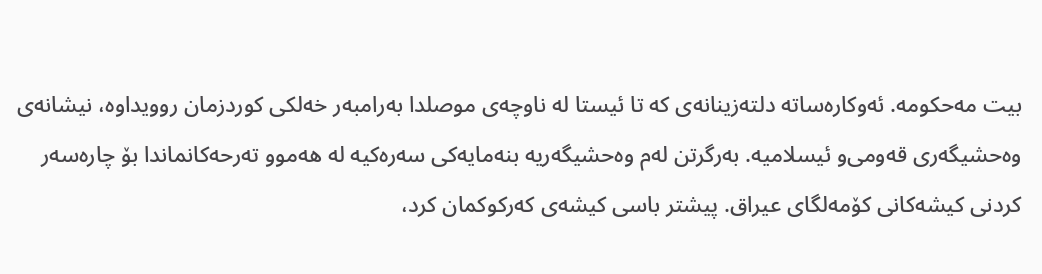بیت مه‌حكومه‌. ئه‌وكاره‌ساته‌ دلته‌زینانه‌ی كه‌ تا ئیستا له‌ ناوچه‌ی موصلدا به‌رامبه‌ر خه‌لكی كوردزمان روویداوه‌، نیشانه‌ی وه‌حشیگه‌ری قه‌ومی‌و ئیسلامیه‌. به‌رگرتن له‌م وه‌حشیگه‌ریه‌ بنه‌مایه‌كی سه‌ره‌كیه‌ له‌ هه‌موو ته‌رحه‌كانماندا بۆ چاره‌سه‌ر كردنی كیشه‌كانی كۆمه‌لگای عیراق. پیشتر باسی كیشه‌ی كه‌ركوكمان كرد،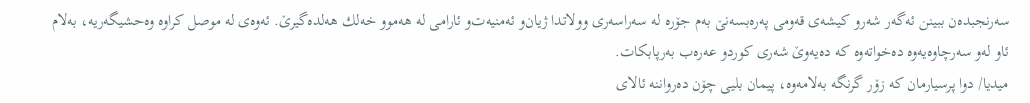سه‌رنجبده‌ن ببینن ئه‌گه‌ر شه‌رو كیشه‌ی قه‌ومی په‌ره‌بسه‌نێ‌ به‌م جۆره‌ له‌ سه‌راسه‌ری وولاتدا ژیان‌و ئه‌منیه‌ت‌و ئارامی له‌ هه‌موو خه‌لك هه‌لده‌گیرێ‌. ئه‌وه‌ی له‌ موصل كراوه‌ وه‌حشیگه‌ریه‌، به‌لام ئاو له‌و سه‌رچاوه‌یه‌وه‌ ده‌خواته‌وه‌ كه‌ ده‌یه‌وێ‌ شه‌ری كوردو عه‌ره‌ب به‌رپابكات.
میدیا/ دوا پرسیارمان كه‌ زۆر گرنگه‌ به‌لامه‌وه‌، پیمان بلیی چۆن ده‌رواننه‌ ئالای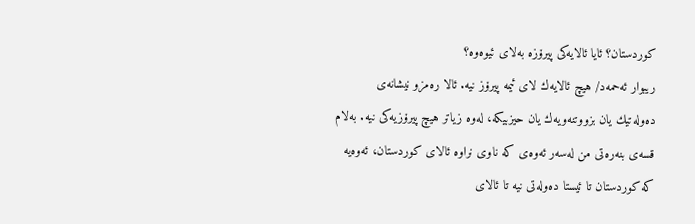كوردستان؟ ئایا ئالایه‌كی پیرۆزه‌ به‌لای ئیوه‌وه‌؟
ریبوار ئه‌حمه‌د/ هیچ ئالایه‌ك لای ئیمه‌ پیرۆز نیه‌. ئالا ره‌مزو نیشانه‌ی ده‌وله‌تیك یان بزووتنه‌ویه‌ك یان حیزبیكه‌، له‌وه‌ زیاتر هیچ پیرۆزیه‌كی نیه‌. به‌لام قسه‌ی بنه‌ره‌تی من له‌سه‌ر ئه‌وه‌ی كه‌ ناوی نراوه‌ ئالای كوردستان، ئه‌وه‌یه‌ كه‌ كوردستان تا ئیستا ده‌وله‌تی نیه‌ تا ئالای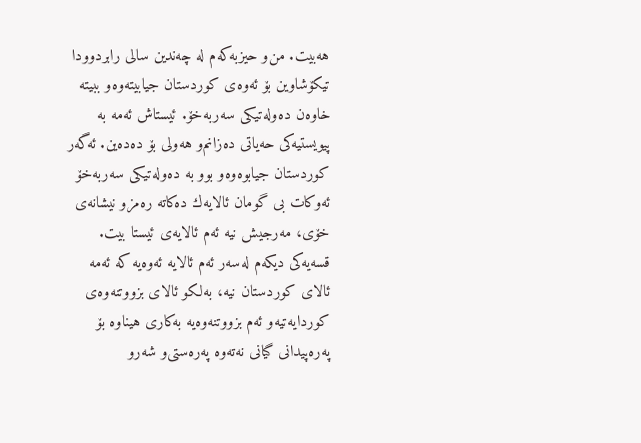هه‌بیت. من‌و حیزبه‌كه‌م له‌ چه‌ندین سالی رابردوودا تیكۆشاوین بۆ ئه‌وه‌ی كوردستان جیابیته‌وه‌و ببیته‌ خاوه‌ن ده‌وله‌تیكی سه‌ربه‌خۆ. ئیستاش ئه‌مه‌ به‌ پیویستیه‌كی حه‌یاتی ده‌زانم‌و هه‌ولی بۆ ده‌ده‌ین. ئه‌گه‌ر كوردستان جیابوه‌وه‌و بوو به‌ ده‌وله‌تیكی سه‌ربه‌خۆ ئه‌وكات بی گومان ئالایه‌ك ده‌كاته‌ ره‌مزو نیشانه‌ی خۆی، مه‌رجیش نیه‌ ئه‌م ئالایه‌ی ئیستا بیت.
قسه‌یه‌كی دیكه‌م له‌سه‌ر ئه‌م ئالایه‌ ئه‌وه‌یه‌ كه‌ ئه‌مه‌ ئالای كوردستان نیه‌، به‌لكو ئالای بزووتنه‌وه‌ی كوردایه‌تیه‌و ئه‌م بزووتنه‌وه‌یه‌ به‌كاری هیناوه‌ بۆ په‌ره‌پیدانی گیانی نه‌ته‌وه‌ په‌ره‌ستی‌و شه‌رو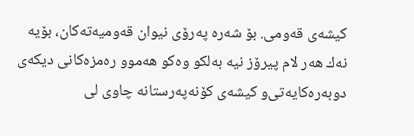كیشه‌ی قه‌ومی. بۆ شه‌ره‌ په‌رۆی نیوان قه‌ومیه‌ته‌كان، بۆیه‌ نه‌ك هه‌ر لام پیرۆز نیه‌ به‌لكو وه‌كو هه‌موو ره‌مزه‌كانی دیكه‌ی دوبه‌ره‌كایه‌تی‌و كیشه‌ی كۆنه‌په‌رستانه‌ چاوی لی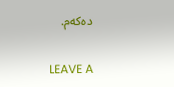ده‌كه‌م.

LEAVE A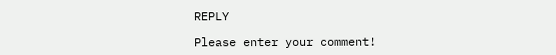REPLY

Please enter your comment!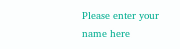Please enter your name here